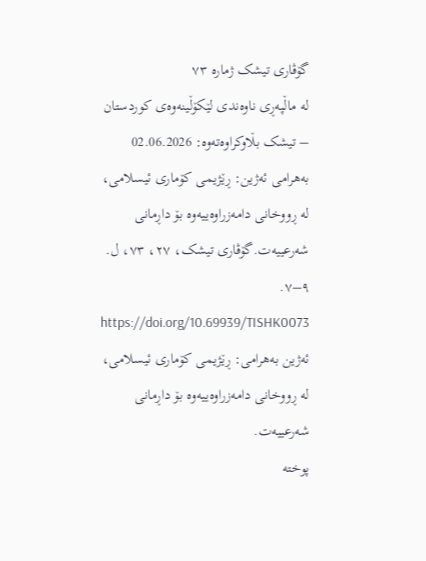گۆڤاری تیشک ژمارە ٧٣
لە ماڵپەڕی ناوەندی لێکۆڵینەوەی کوردستان – تیشک بڵاوکراوەتەوە: 02.06.2026
بەهرامی ئەژین: ڕێژیمی کۆماری ئیسلامی، لە ڕووخانی دامەزراوەییەوە بۆ داڕمانی شەرعییەت.گۆڤاری تیشک، ٢٧، ٧٣، ل. ٩–٧. https://doi.org/10.69939/TISHK0073
ئەژین بەهرامی: ڕێژیمی کۆماری ئیسلامی، لە ڕووخانی دامەزراوەییەوە بۆ داڕمانی شەرعییەت.
پوختە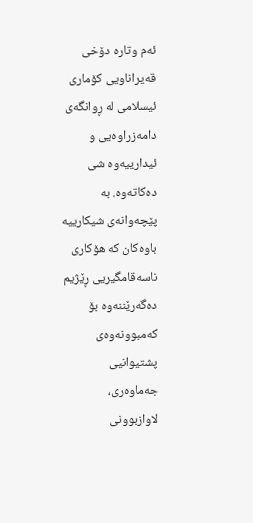ئەم وتارە دۆخی قەیراناویی کۆماری ئیسلامی لە ڕوانگەی دامەزراوەیی و ئیدارییەوە شی دەکاتەوە. بە پێچەوانەی شیکارییە باوەکان کە هۆکاری ناسەقامگیریی ڕێژیم دەگەرێننەوە بۆ کەمبوونەوەی پشتیوانیی جەماوەری، لاوازبوونی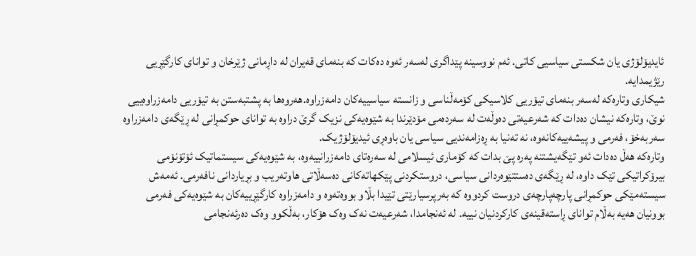ئایدیۆلۆژی یان شکستی سیاسیی کاتی. ئەم نووسینە پێداگری لەسەر ئەوە دەکات کە بنەمای قەیران لە داڕمانی ژێرخان و توانای کارگێڕیی رێژیمدایە.
شیکاری وتارەکە لەسەر بنەمای تیۆریی کلاسیکی کۆمەڵناسی و زانستە سیاسییەکان دامەزراوە.هەروەها بە پشتبەستن بە تیۆریی دامەزراوەییی نوێ، وتارەکە نیشان دەدات کە شەرعیەتی دەوڵەت لە سەردەمی مۆدێرندا بە شێوەیەکی نزیک گرێ دراوە بە توانای حوکمڕانی لە ڕێگەی دامەزراوە سەربەخۆ، فەرمی و پیشەییەکانەوە، نە تەنیا بە ڕەزامەندیی سیاسی یان باوەڕی ئیدیۆلۆژیک.
وتارەکە هەڵ دەدات ئەو تێگەیشتنە پەرە پێ بدات کە کۆماری ئیسلامی لە سەرەتای دامەزرانییەوە، بە شێوەیەکی سیستماتیک ئۆتۆنۆمی بیرۆکراتیکی تێک داوە، لە ڕێگەی دەستتێوەردانی سیاسی، دروستکردنی پێکهاتەکانی دەسەڵاتی هاوتەریب و بڕیاردانی نافەرمی. ئەمەش سیستەمێکی حوکمڕانی پارچەپارچەی دروست کردووە کە بەرپرسیارێتی تێیدا بڵاو بووەتەوە و دامەزراوە کارگێڕییەکان بە شێوەیەکی فەرمی بوونیان هەیە بەڵام توانای ڕاستەقینەی کارکردنیان نییە. لە ئەنجامدا، شەرعیەت نەک وەک هۆکار، بەڵکوو وەک دەرئەنجامی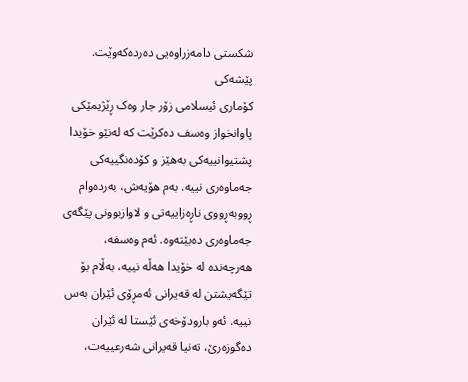شکستی دامەزراوەیی دەردەکەوێت.
پێشەکی
کۆماری ئیسلامی زۆر جار وەک ڕێژیمێکی پاوانخواز وەسف دەکرێت کە لەنێو خۆیدا پشتیوانییەکی بەهێز و کۆدەنگییەکی جەماوەری نییە. بەم هۆیەش، بەردەوام ڕووبەڕووی ناڕەزاییەتی و لاوازبوونی پێگەی جەماوەری دەبێتەوە. ئەم وەسفە، هەرچەندە لە خۆیدا هەڵە نییە، بەڵام بۆ تێگەیشتن لە قەیرانی ئەمڕۆی ئێران بەس نییە. ئەو بارودۆخەی ئێستا لە ئێران دەگوزەرێ، تەنیا قەیرانی شەرعییەت،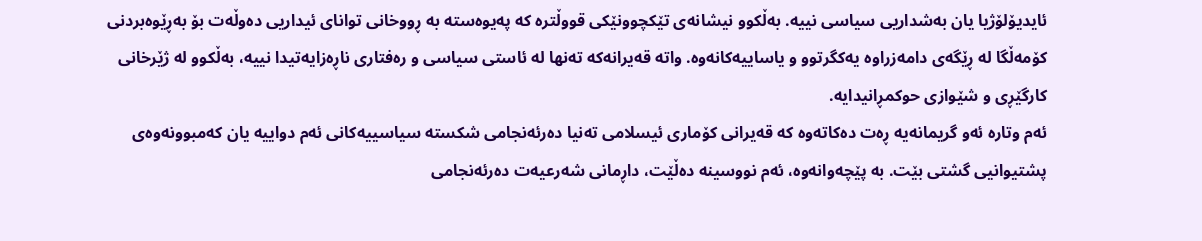ئایدیۆلۆژیا یان بەشداریی سیاسی نییە. بەڵکوو نیشانەی تێکچوونێکی قووڵترە کە پەیوەستە بە ڕووخانی توانای ئیداریی دەوڵەت بۆ بەڕێوەبردنی کۆمەڵگا لە ڕێگەی دامەزراوە یەکگرتوو و یاساییەکانەوە. واتە قەیرانەکە تەنها لە ئاستی سیاسی و رەفتاری ناڕەزایەتیدا نییە، بەڵکوو لە ژێرخانی کارگێڕی و شێوازی حوکمڕانیدایە.
ئەم وتارە ئەو گریمانەیە ڕەت دەکاتەوە کە قەیرانی کۆماری ئیسلامی تەنیا دەرئەنجامی شکستە سیاسییەکانی ئەم دواییە یان کەمبوونەوەی پشتیوانیی گشتی بێت. بە پێچەوانەوە، ئەم نووسینە دەڵێت، داڕمانی شەرعیەت دەرئەنجامی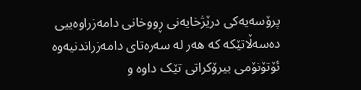پرۆسەیەکی درێژخایەنی ڕووخانی دامەزراوەییی دەسەڵاتێکە کە هەر لە سەرەتای دامەزراندنیەوە ئۆتۆنۆمی بیرۆکراتی تێک داوە و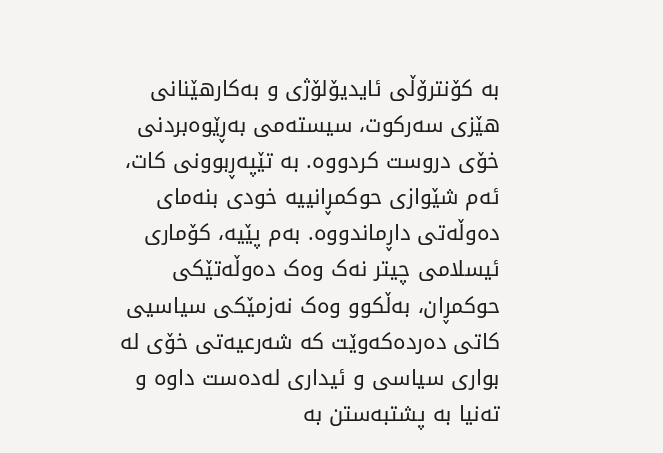بە کۆنترۆڵی ئایدیۆلۆژی و بەکارهێنانی هێزی سەرکوت، سیستەمی بەڕێوەبردنی خۆی دروست کردووە. بە تێپەڕبوونی کات، ئەم شێوازی حوکمڕانییە خودی بنەمای دەوڵەتی داڕماندووە. بەم پێیە، کۆماری ئیسلامی چیتر نەک وەک دەوڵەتێکی حوکمڕان، بەڵکوو وەک نەزمێکی سیاسیی کاتی دەردەکەوێت کە شەرعیەتی خۆی لە بواری سیاسی و ئیداری لەدەست داوە و تەنیا بە پشتبەستن بە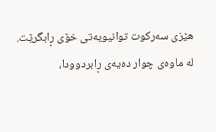هێزی سەرکوت توانیویەتی خۆی ڕابگرێت.
لە ماوەی چوار دەیەی ڕابردوودا،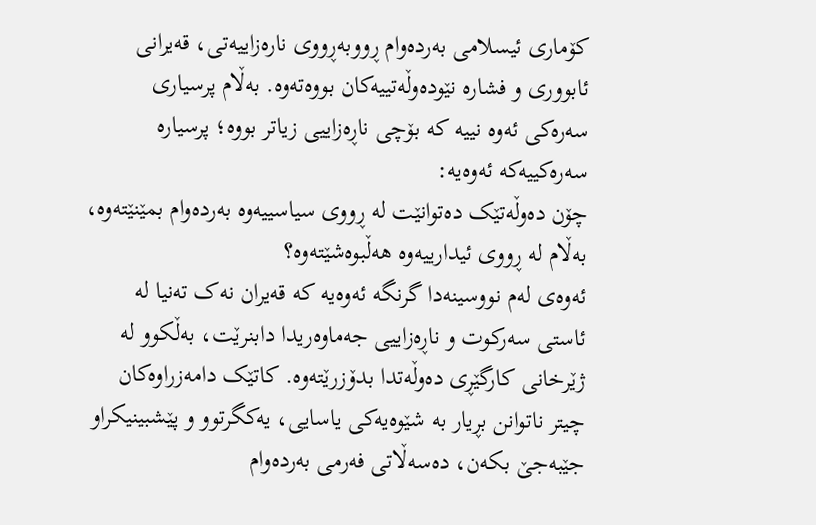کۆماری ئیسلامی بەردەوام ڕووبەڕووی نارەزاییەتی، قەیرانی ئابووری و فشارە نێودەوڵەتییەکان بووەتەوە. بەڵام پرسیاری سەرەکی ئەوە نییە کە بۆچی ناڕەزاییی زیاتر بووە؛ پرسیارە سەرەکییەکە ئەوەیە:
چۆن دەوڵەتێک دەتوانێت لە ڕووی سیاسییەوە بەردەوام بمێنێتەوە، بەڵام لە ڕووی ئیدارییەوە هەڵبوەشێتەوە؟
ئەوەی لەم نووسینەدا گرنگە ئەوەیە کە قەیران نەک تەنیا لە ئاستی سەرکوت و ناڕەزاییی جەماوەریدا دابنرێت، بەڵکوو لە ژێرخانی کارگێڕی دەوڵەتدا بدۆزرێتەوە. کاتێک دامەزراوەکان چیتر ناتوانن بڕیار بە شێوەیەکی یاسایی، یەکگرتوو و پێشبینیکراو جێبەجێ بکەن، دەسەڵاتی فەرمی بەردەوام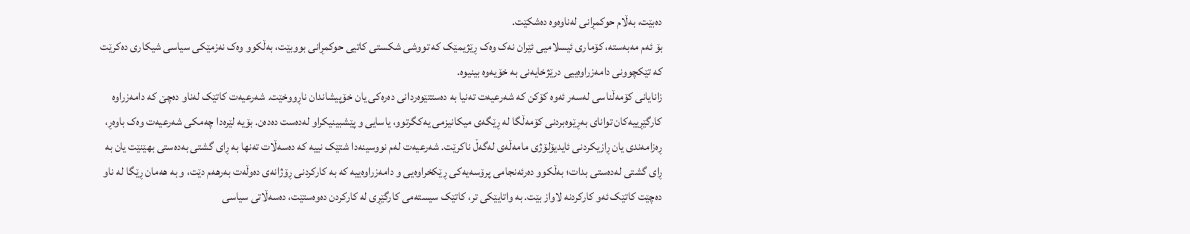دەبێت، بەڵام حوکمڕانی لەناوەوە دەشکێت.
بۆ ئەم مەبەستە، کۆماری ئیسلامیی ئێران نەک وەک ڕێژیمێک کە تووشی شکستی کاتیی حوکمڕانی بووبێت، بەڵکوو وەک نەزمێکی سیاسی شیکاری دەکرێت کە تێکچوونی دامەزراوەییی درێژخایەنی بە خۆیەوە بینیوە.
زانایانی کۆمەڵناسی لەسەر ئەوە کۆکن کە شەرعیەت تەنیا بە دەستتێوەردانی دەرەکی یان خۆپیشاندان ناڕووخێت. شەرعیەت کاتێک لەناو دەچێ کە دامەزراوە کارگێڕییەکان توانای بەڕێوەبردنی کۆمەڵگا لە ڕێگەی میکانیزمی یەکگرتوو، یاسایی و پێشبینیکراو لەدەست دەدەن. بۆیە لێرەدا چەمکی شەرعیەت وەک باوەڕ، ڕەزامەندی یان ڕازیکردنی ئایدیۆلۆژی مامەڵەی لەگەڵ ناکرێت. شەرعیەت لەم نووسینەدا شتێک نییە کە دەسەڵات تەنها بە ڕای گشتی بەدەستی بهێنێت یان بە ڕای گشتی لەدەستی بدات؛ بەڵکوو دەرئەنجامی پرۆسەیەکی ڕێکخراوەیی و دامەزراوەییە کە بە کارکردنی ڕۆژانەی دەوڵەت بەرهەم دێت، و بە هەمان ڕێگا لە ناو دەچێت کاتێک ئەو کارکردنە لاواز بێت. بە واتایێکی تر، کاتێک سیستەمی کارگێڕی لە کارکردن دەوەستێت، دەسەڵاتی سیاسی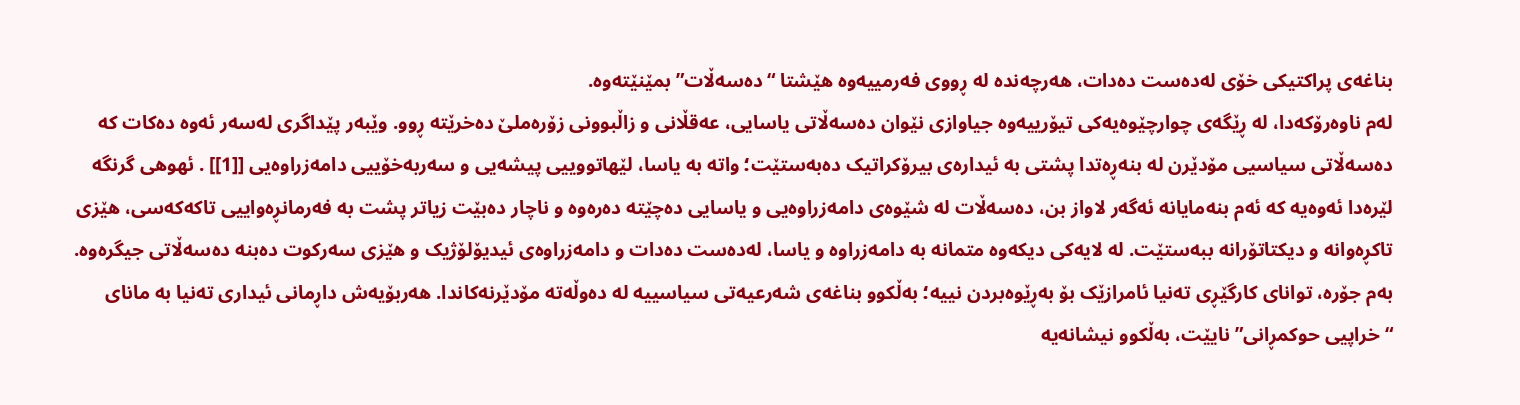بناغەی پراکتیکی خۆی لەدەست دەدات، هەرچەندە لە ڕووی فەرمییەوە هێشتا “دەسەڵات” بمێنێتەوە.
لەم ناوەرۆکەدا، لە ڕێگەی چوارچێوەیەکی تیۆرییەوە جیاوازی نێوان دەسەڵاتی یاسایی، عەقڵانی و زاڵبوونی زۆرەملێ دەخرێتە ڕوو. وێبەر پێداگری لەسەر ئەوە دەکات کە دەسەڵاتی سیاسیی مۆدێرن لە بنەڕەتدا پشتی بە ئیدارەی بیرۆکراتیک دەبەستێت؛ واتە بە یاسا، لێهاتووییی پیشەیی و سەربەخۆییی دامەزراوەیی [[1]] . ئهوهی گرنگە لێرەدا ئەوەیە کە ئەم بنەمایانە ئەگەر لاواز بن، دەسەڵات لە شێوەی دامەزراوەیی و یاسایی دەچێتە دەرەوە و ناچار دەبێت زیاتر پشت بە فەرمانڕەواییی تاکەکەسی، هێزی تاکڕەوانە و دیکتاتۆرانە ببەستێت. لە لایەکی دیکەوە متمانە بە دامەزراوە و یاسا، لەدەست دەدات و دامەزراوەی ئیدیۆلۆژیک و هێزی سەرکوت دەبنە دەسەڵاتی جیگرەوە. بەم جۆره، توانای کارگێڕی تەنیا ئامرازێک بۆ بەڕێوەبردن نییە؛ بەڵکوو بناغەی شەرعیەتی سیاسییە لە دەوڵەتە مۆدێرنەکاندا. هەربۆیەش داڕمانی ئیداری تەنیا بە مانای “خراپیی حوکمڕانی” نایێت، بەڵکوو نیشانەیە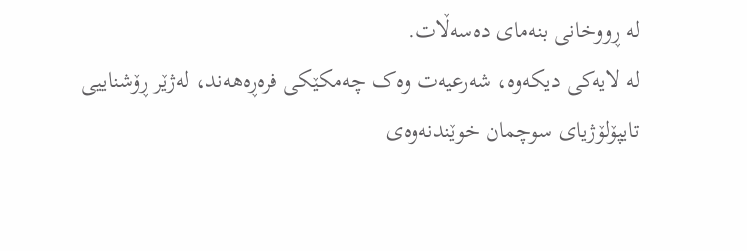لە ڕووخانی بنەمای دەسەڵات.
لە لایەکی دیکەوە، شەرعیەت وەک چەمکێکی فرەڕەهەند، لەژێر ڕۆشناییی تایپۆلۆژیای سوچمان خوێندنەوەی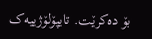بۆ دەکرێت. تایپۆلۆژییەک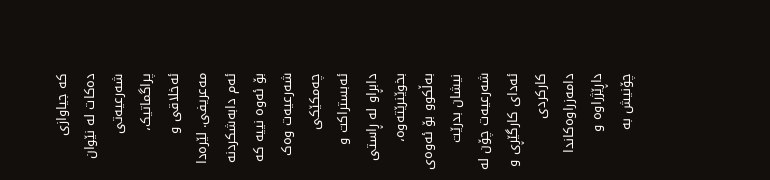کە جیاوازی دەکات لە نێوان شەرعیەتی پراگماتیک، ئەخلاقی و مەعریفی. لێرەدا ئەم دابەشکردنە بۆ ئەوە نییە کە شەرعیەت وەک چەمکێکی ئەبستراکت و دابڕاو لە ڕاستی بخوێنرێتەوە، بەڵکوو بۆ ئەوەی نیشان بدرێت شەرعیەت چۆن لە ئەدای کارگێڕی و کارکردی دامەزراوەکاندا داڕێژراوە و چۆنیش بە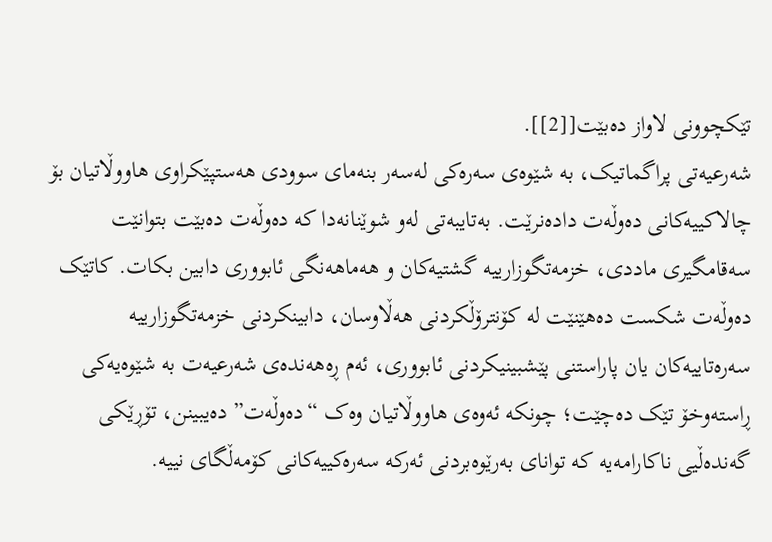تێکچوونی لاواز دەبێت[[2]].
شەرعیەتی پراگماتیک، بە شێوەی سەرەکی لەسەر بنەمای سوودی هەستپێکراوی هاووڵاتیان بۆ چالاکییەکانی دەوڵەت دادەنرێت. بەتایبەتی لەو شوێنانەدا کە دەوڵەت دەبێت بتوانێت سەقامگیری ماددی، خزمەتگوزارییە گشتیەکان و هەماهەنگی ئابووری دابین بکات. کاتێک دەوڵەت شکست دەهێنێت لە کۆنترۆڵکردنی هەڵاوسان، دابینکردنی خزمەتگوزارییە سەرەتاییەکان یان پاراستنی پێشبینیکردنی ئابووری، ئەم ڕەهەندەی شەرعیەت بە شێوەیەکی ڕاستەوخۆ تێک دەچێت؛ چونکە ئەوەی هاووڵاتیان وەک “دەوڵەت” دەیبینن، تۆڕێکی گەندەڵیی ناکارامەیە کە توانای بەرێوەبردنی ئەرکە سەرەکییەکانی کۆمەڵگای نییە.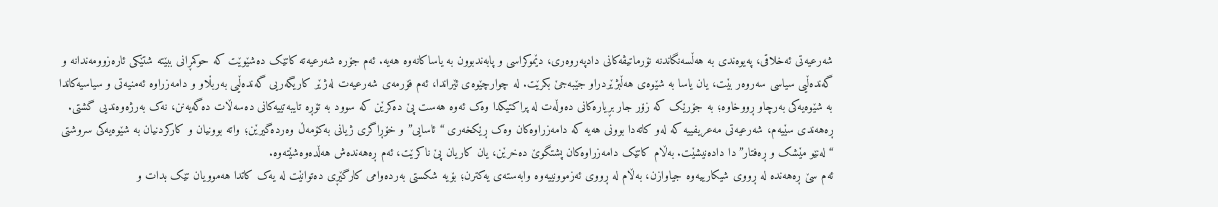شەرعیەتی ئەخلاقی، پەیوەندی بە هەڵسەنگاندنە نۆرماتیڤەکانی دادپەروەری، دێموکراسی و پابەندبوون بە یاساکانەوە هەیە. ئەم جۆرە شەرعیەتە کاتێک دەشێوێت کە حوکمڕانی ببێتە شتێکی ئارەزوومەندانە و گەندەڵیی سیاسی سەروەر بێت، یان یاسا بە شێوەی هەڵبژێردراو جێبەجێ بکرێت. لە چوارچێوەی ئێراندا، ئەم فۆرمەی شەرعیەت لەژێر کاریگەریی گەندەڵیی بەربڵاو و دامەزراوە ئەمنیەتی و سیاسیەکاندا بە شێوەیەکی بەرچاو ڕووخاوە؛ بە جۆرێک کە زۆر جار بڕیارەکانی دەوڵەت لە پراکتیکدا وەک ئەوە هەست پێ دەکرێن کە سوود بە تۆڕە تایبەتییەکانی دەسەڵات دەگەیەنن، نەک بەرژەوەندیی گشتی.
ڕەهەندی سێیەم، شەرعیەتی مەعریفییە کە لەو کاتەدا بوونی هەیە کە دامەزراوەکان وەک ڕێکخەری “ئاسایی” و خۆڕاگری ژیانی بەکۆمەڵ وەردەگیرێن؛ واتە بوونیان و کارکردنیان بە شێوەیەکی سروشتی “لەنێو مێشک و ڕەفتار”دا دادەنیشێت. بەڵام کاتێک دامەزراوەکان پشتگوێ دەخرێن، یان کاریان پێ ناکرێت، ئەم ڕەهەندەش هەڵدەوەشێتەوە.
ئەم سێ ڕەهەندە لە ڕووی شیکارییەوە جیاوازن، بەڵام لە ڕووی ئەزموونییەوە وابەستەی یەکترن؛ بۆیە شکستی بەردەوامی کارگێڕی دەتوانێت لە یەک کاتدا هەموویان تێک بدات و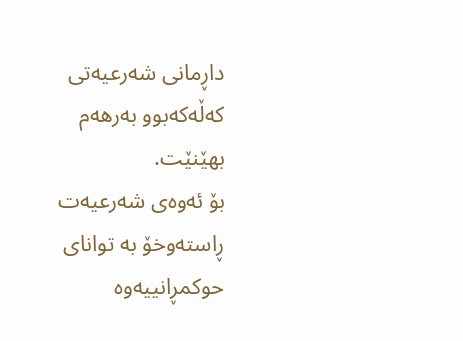داڕمانی شەرعیەتی کەڵەکەبوو بەرهەم بهێنێت.
بۆ ئەوەی شەرعیەت ڕاستەوخۆ بە توانای حوکمڕانییەوە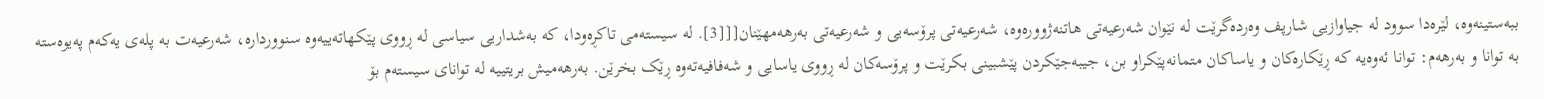ببەستینەوە، لێرەدا سوود لە جیاوازیی شارپف وەردەگرێت لە نێوان شەرعیەتی هاتنەژوورەوە، شەرعیەتی پرۆسەیی و شەرعیەتی بەرهەمهێنان[[[3]. لە سیستەمی تاکڕەودا، کە بەشداریی سیاسی لە ڕووی پێکهاتەییەوە سنووردارە، شەرعیەت بە پلەی یەکەم پەیوەستە بە توانا و بەرهەم: توانا ئەوەیە کە ڕێکارەکان و یاساکان متمانەپێکراو بن، جیبەجێکردن پێشبینی بکرێت و پرۆسەکان لە ڕووی یاسایی و شەفافیەتەوە ڕێک بخرێن. بەرهەمیش بریتییە لە توانای سیستەم بۆ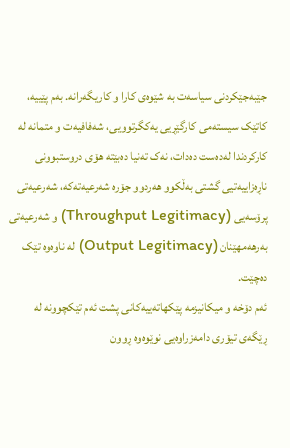جێبەجێکردنی سیاسەت بە شێوەی کارا و کاریگەرانە. بەم پێییە، کاتێک سیستەمی کارگێڕیی یەکگرتوویی، شەفافیەت و متمانە لە کارکردندا لەدەست دەدات، نەک تەنیا دەبێتە هۆی دروستبوونی ناڕەزاییەتیی گشتی بەڵکوو هەردوو جۆرە شەرعیەتەکە، شەرعیەتی پرۆسەیی (Throughput Legitimacy) و شەرعیەتی بەرهەمهێنان (Output Legitimacy) لە ناوەوە تێک دەچێت.
ئەم دۆخە و میکانیزمە پێکهاتەییەکانی پشت ئەم تێکچوونە لە ڕێگەی تیۆری دامەزراوەیی نوێوەوە ڕوون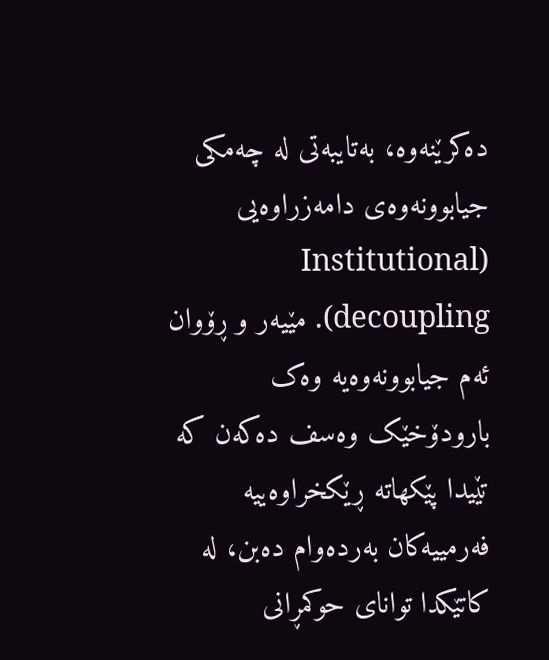دەکرێنەوە، بەتایبەتی لە چەمکی جیابوونەوەی دامەزراوەیی (Institutional decoupling). مێیەر و ڕۆوان ئەم جیابوونەوەیە وەک بارودۆخێک وەسف دەکەن کە تێیدا پێکهاتە ڕێکخراوەییە فەرمییەکان بەردەوام دەبن، لە کاتێکدا توانای حوکمڕانی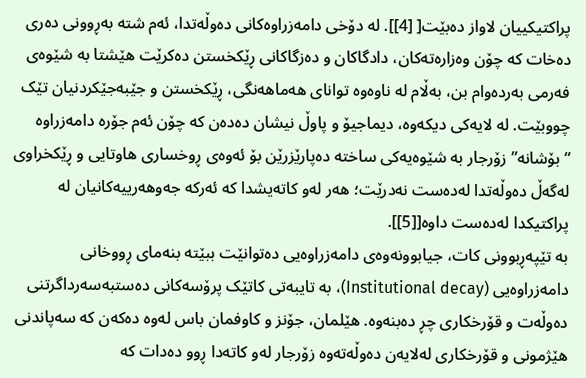پراکتیکییان لاواز دەبێت[ [4]]. لە دۆخی دامەزراوەکانی دەوڵەتدا، ئەم شتە بەڕوونی دەری دەخات کە چۆن وەزارەتەکان، دادگاکان و دەزگاکانی ڕێکخستن دەکرێت هێشتا بە شێوەی فەرمی بەردەوام بن، بەڵام لە ناوەوە توانای هەماهەنگی، ڕێکخستن و جێبەجێکردنیان تێک چووبێت. لە لایەکی دیکەوە، دیماجیۆ و پاوڵ نیشان دەدەن کە چۆن ئەم جۆرە دامەزراوە “بۆشانە” زۆرجار بە شێوەیەکی ساختە دەپارێزرێن بۆ ئەوەی ڕوخساری هاوتایی و ڕێکخراوی لەگەڵ دەوڵەتدا لەدەست نەدرێت؛ هەر لەو کاتەیشدا کە ئەرکە جەوهەرییەکانیان لە پراکتیکدا لەدەست داوە[[5]].
بە تێپەڕبوونی کات، جیابوونەوەی دامەزراوەیی دەتوانێت ببێتە بنەمای ڕووخانی دامەزراوەیی (Institutional decay)، بە تایبەتی کاتێک پرۆسەکانی دەستبەسەرداگرتنی دەوڵەت و قۆرخکاری چڕ دەبنەوە. هێلمان، جۆنز و کاوفمان باس لەوە دەکەن کە سەپاندنی هێژمونی و قۆرخکاری لەلایەن دەوڵەتەوە زۆرجار لەو کاتەدا ڕوو دەدات کە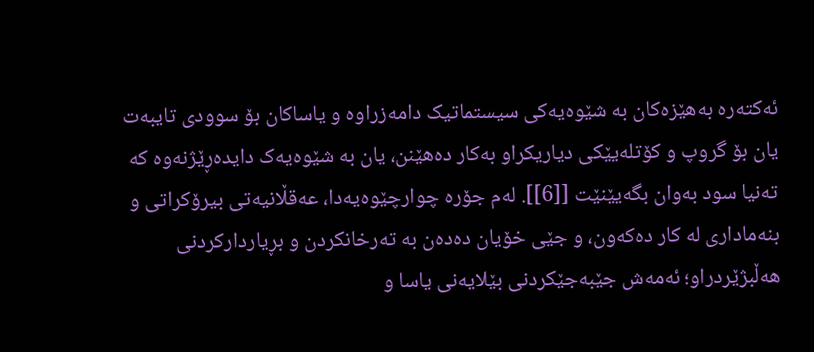ئەکتەرە بەهێزەکان بە شێوەیەکی سیستماتیک دامەزراوە و یاساکان بۆ سوودی تایبەت یان بۆ گروپ و کۆتلەیێکی دیاریکراو بەکار دەهێنن، یان بە شێوەیەک دایدەڕێژنەوە کە تەنیا سود بەوان بگەیێنێت [[6]]. لەم جۆرە چوارچێوەیەدا، عەقڵانیەتی بیرۆکراتی و بنەماداری لە کار دەکەون، و جێی خۆیان دەدەن بە تەرخانکردن و بڕیاردارکردنی هەڵبژێردراو؛ ئەمەش جێبەجێکردنی بێلایەنی یاسا و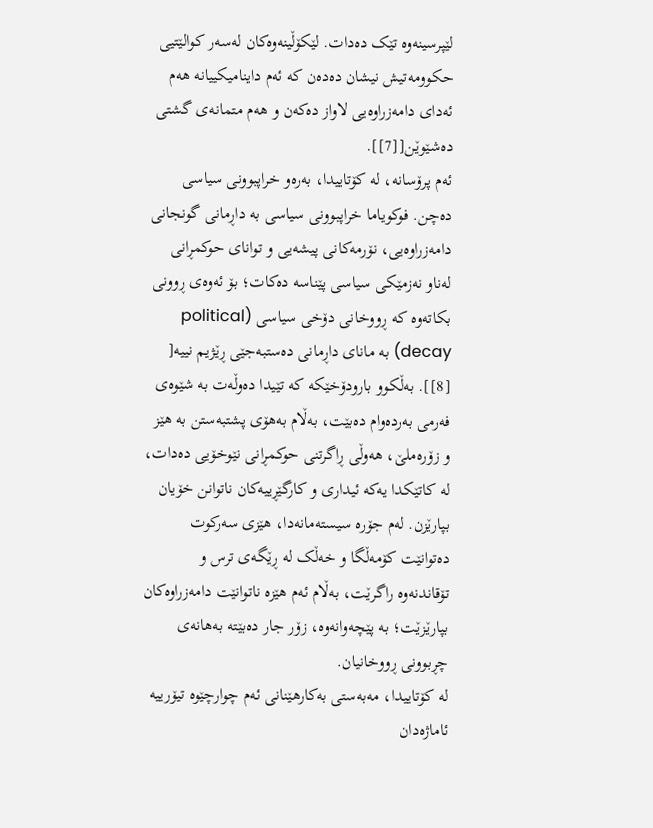لێپرسینەوە تێک دەدات. لێکۆڵینەوەکان لەسەر کوالێتیی حکوومەتیش نیشان دەدەن کە ئەم داینامیکییانە هەم ئەدای دامەزراوەیی لاواز دەکەن و هەم متمانەی گشتی دەشێوێن[[7]].
ئەم پرۆسانە، لە کۆتاییدا، بەرەو خراپبوونی سیاسی دەچن. فوکویاما خراپبوونی سیاسی بە داڕمانی گونجانی دامەزراوەیی، نۆرمەکانی پیشەیی و توانای حوکمڕانی لەناو نەزمێکی سیاسی پێناسە دەکات؛ بۆ ئەوەی ڕوونی بکاتەوە کە ڕووخانی دۆخی سیاسی (political decay) بە مانای داڕمانی دەستبەجێی ڕێژیم نییە[ [8]]. بەڵکوو بارودۆخێکە کە تێیدا دەوڵەت بە شێوەی فەرمی بەردەوام دەبێت، بەڵام بەهۆی پشتبەستن بە هێز و زۆرەملێ، هەوڵی ڕاگرتنی حوکمڕانی نێوخۆیی دەدات، لە کاتێکدا یەکە ئیداری و کارگێڕییەکان ناتوانن خۆیان بپارێزن. لەم جۆرە سیستەمانەدا، هێزی سەرکوت دەتوانێت کۆمەڵگا و خەڵک لە ڕێگەی ترس و تۆقاندنەوە راگرێت، بەڵام ئەم هێزە ناتوانێت دامەزراوەکان بپارێزێت؛ بە پێچەوانەوە، زۆر جار دەبێتە بەهانەی چڕبوونی ڕووخانیان.
لە کۆتاییدا، مەبەستی بەکارهێنانی ئەم چوارچێوە تیۆرییە ئاماژەدان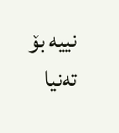نییە بۆ تەنیا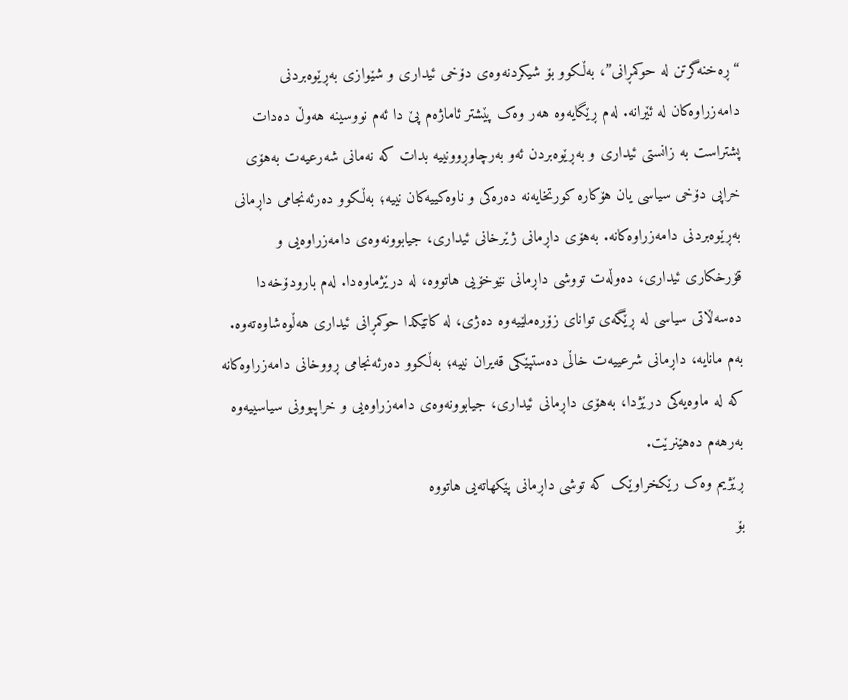“ڕەخنەگرتن لە حوکمڕانی”، بەڵکوو بۆ شیکردنەوەی دۆخی ئیداری و شێوازی بەڕێوەبردنی دامەزراوەکان لە ئێرانە. لەم ڕێگایەوە هەر وەک پێشتر ئاماژەم پێ دا ئەم نووسینە هەوڵ دەدات پشتراست بە زانستی ئیداری و بەڕێوەبردن ئەو بەرچاوڕوونییە بدات کە نەمانی شەرعیەت بەهۆی خراپی دۆخی سیاسی یان هۆکارە کورتخایەنە دەرەکی و ناوەکییەکان نییە؛ بەڵکوو دەرئەنجامی داڕمانی بەڕێوەبردنی دامەزراوەکانە. بەهۆی داڕمانی ژێرخانی ئیداری، جیابوونەوەی دامەزراوەیی و قۆرخکاری ئیداری، دەوڵەت تووشی داڕمانی نێوخۆیی هاتووە، لە درێژماوەدا. لەم بارودۆخەدا دەسەڵاتی سیاسی لە ڕێگەی توانای زۆرەملێیەوە دەژی، لە کاتێکدا حوکمڕانی ئیداری هەڵوەشاوەتەوە. بەم مانایە، داڕمانی شرعییەت خاڵی دەستپێکی قەیران نییە؛ بەڵکوو دەرئەنجامی ڕووخانی دامەزراوەکانە کە لە ماوەیەکی درێژدا، بەهۆی داڕمانی ئیداری، جیابوونەوەی دامەزراوەیی و خراپبوونی سیاسییەوە بەرهەم دەهێنرێت.
ڕێژیم وەک رێکخراوێک کە توشی داڕمانی پێکهاتەیی هاتووە
بۆ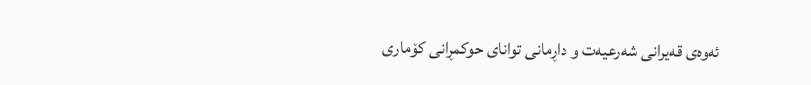ئەوەی قەیرانی شەرعیەت و داڕمانی توانای حوکمڕانی کۆماری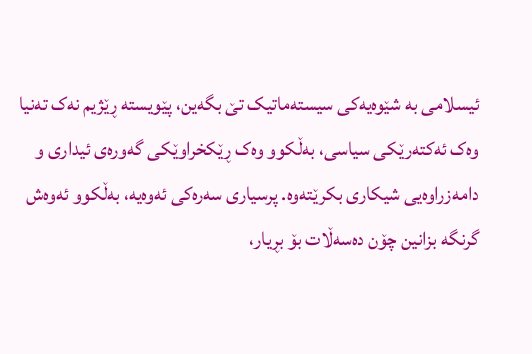ئیسلامی بە شێوەیەکی سیستەماتیک تێ بگەین، پێویستە ڕێژیم نەک تەنیا وەک ئەکتەرێکی سیاسی، بەڵکوو وەک ڕێکخراوێکی گەورەی ئیداری و دامەزراوەیی شیکاری بکرێتەوە. پرسیاری سەرەکی ئەوەیە، بەڵکوو ئەوەش گرنگە بزانین چۆن دەسەڵات بۆ بڕیار،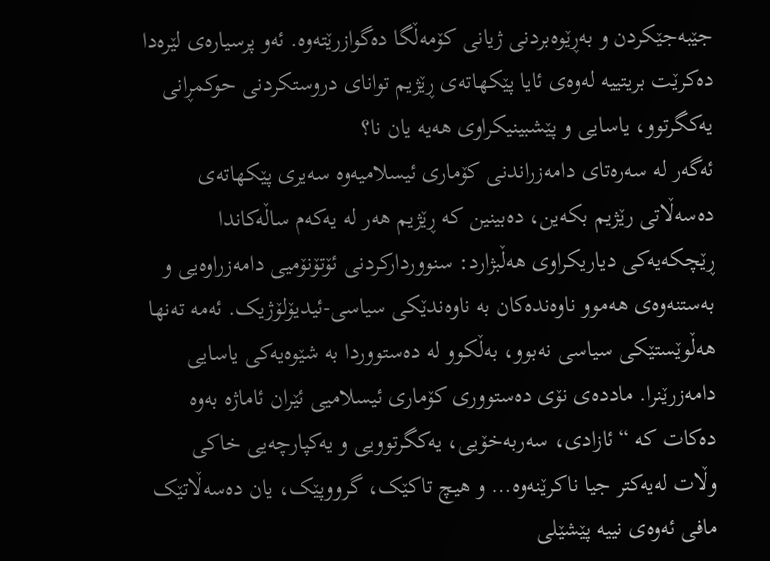جێبەجێکردن و بەڕێوەبردنی ژیانی کۆمەڵگا دەگوازرێتەوە. ئەو پرسیارەی لێرەدا دەکرێت بریتییە لەوەی ئایا پێکهاتەی ڕێژیم توانای دروستکردنی حوکمڕانی یەکگرتوو، یاسایی و پێشبینیکراوی هەیە یان نا؟
ئەگەر لە سەرەتای دامەزراندنی کۆماری ئیسلامیەوە سەیری پێکهاتەی دەسەڵاتی رێژیم بکەین، دەبینین کە ڕێژیم هەر لە یەکەم ساڵەکاندا ڕێچکەیەکی دیاریکراوی هەڵبژارد: سنووردارکردنی ئۆتۆنۆمیی دامەزراوەیی و بەستنەوەی هەموو ناوەندەکان بە ناوەندێکی سیاسی-ئیدیۆلۆژیک. ئەمە تەنها هەڵوێستێکی سیاسی نەبوو، بەڵکوو لە دەستووردا بە شێوەیەکی یاسایی دامەزرێنرا. ماددەی نۆی دەستووری کۆماری ئیسلامیی ئێران ئاماژە بەوە دەکات کە “ئازادی، سەربەخۆیی، یەکگرتوویی و یەکپارچەیی خاکی وڵات لەیەکتر جیا ناکرێنەوە… و هیچ تاکێک، گرووپێک، یان دەسەڵاتێک مافی ئەوەی نییە پێشێلی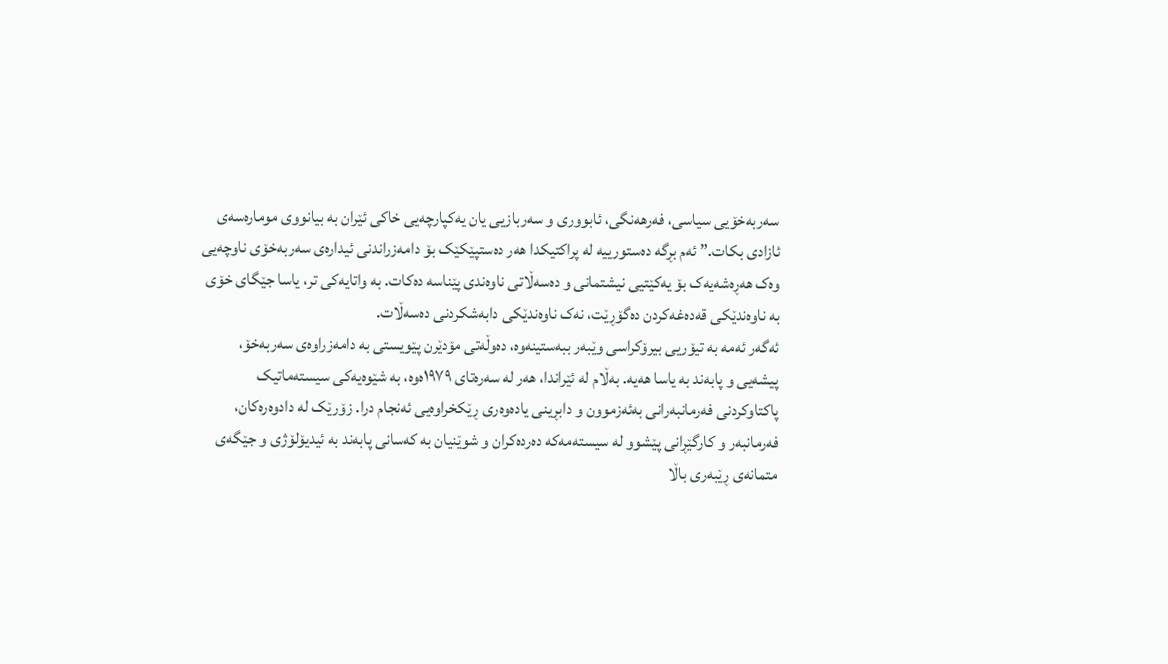سەربەخۆیی سیاسی، فەرهەنگی، ئابووری و سەربازیی یان یەکپارچەیی خاکی ئێران بە بیانووی مومارەسەی ئازادی بکات.” ئەم بڕگە دەستورییە لە پراکتیکدا هەر دەستپێکێک بۆ دامەزراندنی ئیدارەی سەربەخۆی ناوچەیی وەک هەڕەشەیەک بۆ یەکێتیی نیشتمانی و دەسەڵاتی ناوەندی پێناسە دەکات. بە واتایەکی تر، یاسا جێگای خۆی بە ناوەندێکی قەدەغەکردن دەگۆڕێت، نەک ناوەندێکی دابەشکردنی دەسەڵات.
ئەگەر ئەمە بە تیۆریی بیرۆکراسی وێبەر ببەستینەوە، دەوڵەتی مۆدێرن پێویستی بە دامەزراوەی سەربەخۆ، پیشەیی و پابەند بە یاسا هەیە. بەڵام لە ئێراندا، هەر لە سەرەتای ١٩٧٩ەوە، بە شێوەیەکی سیستەماتیک پاکتاوکردنی فەرمانبەرانی بەئەزموون و دابڕینی یادەوەری ڕێکخراوەیی ئەنجام درا. زۆرێک لە دادوەرەکان، فەرمانبەر و کارگێڕانی پێشوو لە سیستەمەکە دەردەکران و شوێنیان بە کەسانی پابەند بە ئیدیۆلۆژی و جێگەی متمانەی ڕێبەری باڵا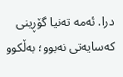درا. ئەمە تەنیا گۆڕینی کەسایەتی نەبوو؛ بەڵکوو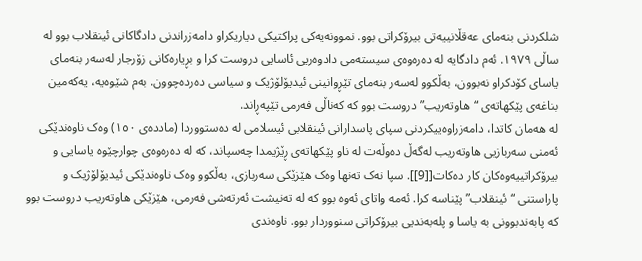شلکردنی بنەمای عەقڵانییەتی بیرۆکراتی بوو. نموونەیەکی پراکتیکی دیاریکراو دامەزراندنی دادگاکانی ئینقلاب بوو لە ساڵی ١٩٧٩. ئەم دادگایە لە دەرەوەی سیستەمی دادوەریی ئاسایی دروست کرا و بڕیارەکانی زۆرجار لەسەر بنەمای یاسای کۆدکراو نەبوون، بەڵکوو لەسەر بنەمای تێڕوانینی ئیدیۆلۆژیک و سیاسی دەردەچوون. بەم شێوەیە، یەکەمین بناغەی پێکهاتەی “هاوتەریب” دروست بوو کە کەناڵی فەرمی تێپەڕاند.
لە هەمان کاتدا، دامەزراوەییکردنی سپای پاسدارانی ئینقلابی ئیسلامی لە دەستووردا (ماددەی ١٥٠) وەک ناوەندێکی ئەمنی سەربازیی هاوتەریب لەگەڵ دەوڵەت لە ناو پێکهاتەی ڕێژیمدا چەسپاند، کە لە دەرەوەی چوارچێوە یاسایی و بیرۆکراتییەوەکان کار دەکات[[9]]. سپا نەک تەنها وەک هێزێکی سەربازی، بەڵکوو وەک ناوەندێکی ئیدیۆلۆژیک و پاراستنی “ئینقلاب” پێناسە کرا. ئەمە واتای ئەوە بوو کە لە تەنیشت ئەرتەشی فەرمی، هێزێکی هاوتەریب دروست بوو کە پابەندبوونی بە یاسا و پلەبەندیی بیرۆکراتی سنووردار بوو. ناوەندی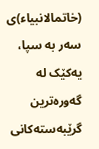(خاتمالانبیاء)ی سەر بە سپا، یەکێک لە گەورەترین گرێبەستەکانی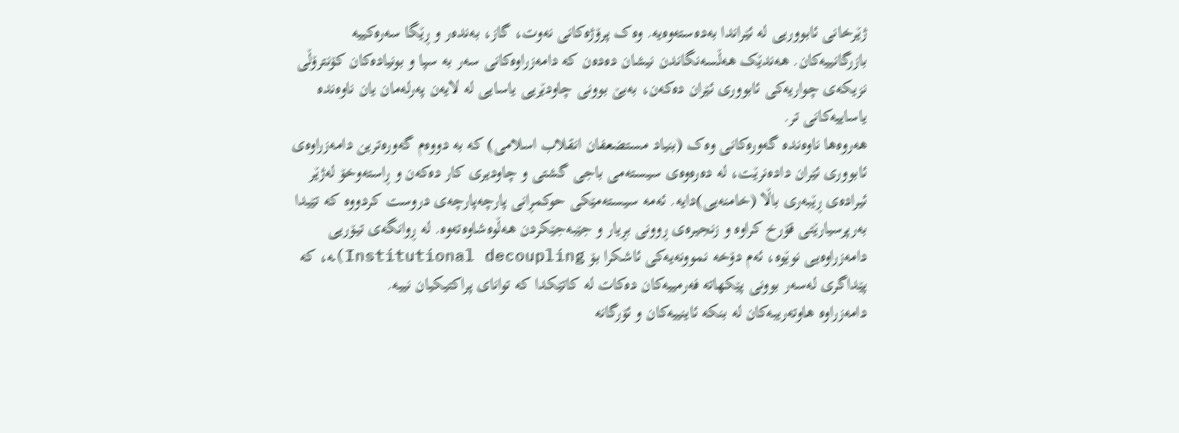ژێرخانی ئابووریی لە ئێراندا بەدەستەوەیە. وەک پرۆژەکانی نەوت، گاز، بەندەر و ڕێگا سەرەکییە بازرگانییەکان. هەندێک هەڵسەنگاندن نیشان دەدەن کە دامەزراوەکانی سەر بە سپا و بونیادەکان کۆنترۆڵی نزیکەی چواریەکی ئابووری ئێران دەکەن، بەبێ بوونی چاودێریی یاسایی لە لایەن پەرلەمان یان ناوەندە یاساییەکانی تر.
هەروەها ناوەندە گەورەکانی وەک (بنیاد مستضعفان انقلاب اسلامی) کە بە دووەم گەورەترین دامەزراوەی ئابووری ئێران دادەنرێت، لە دەرەوەی سیستەمی باجی گشتی و چاودیری کار دەکەن و ڕاستەوخۆ لەژێر ئیرادەی ڕێبەری باڵا (خامنەیی)دایە. ئەمە سیستەمێکی حوکمڕانی پارچەپارچەی دروست کردووە کە تێیدا بەرپرسیارێتی قۆرخ کراوە و زنجیرەی ڕوونی بڕیار و جێبەجێکردن هەڵوەشاوەتەوە. لە ڕوانگەی تیۆریی دامەزراوەیی نوێوە، ئەم دۆخە نموونەیەکی ئاشکرا بۆ Institutional decoupling)ـە، کە پێداگری لەسەر بوونی پێکهاتە فەرمییەکان دەکات لە کاتێکدا کە توانای پراکتیکیان نییە.
دامەزراوە هاوتەریبەکان لە بنکە ئاینییەکان و ئۆرگانە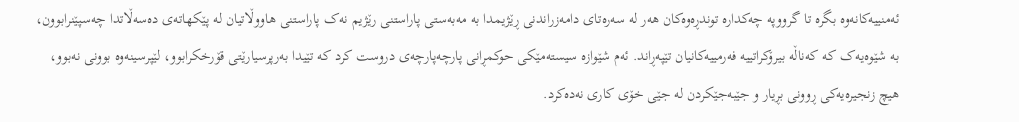ئەمنییەکانەوە بگرە تا گرووپە چەکدارە توندڕەوەکان هەر لە سەرەتای دامەزراندنی ڕێژیمدا بە مەبەستی پاراستنی رێژیم نەک پاراستنی هاووڵاتیان لە پێکهاتەی دەسەڵاتدا چەسپێنرابوون، بە شێوەیەک کە کەناڵە بیرۆکراتییە فەرمییەکانیان تێپەڕاند. ئەم شێوازە سیستەمێکی حوکمڕانی پارچەپارچەی دروست کرد کە تێیدا بەرپرسیارێتی قۆرخکرابوو، لێپرسینەوە بوونی نەبوو، هیچ زنجیرەیەکی ڕوونی بڕیار و جێبەجێکردن لە جێی خۆی کاری نەدەکرد.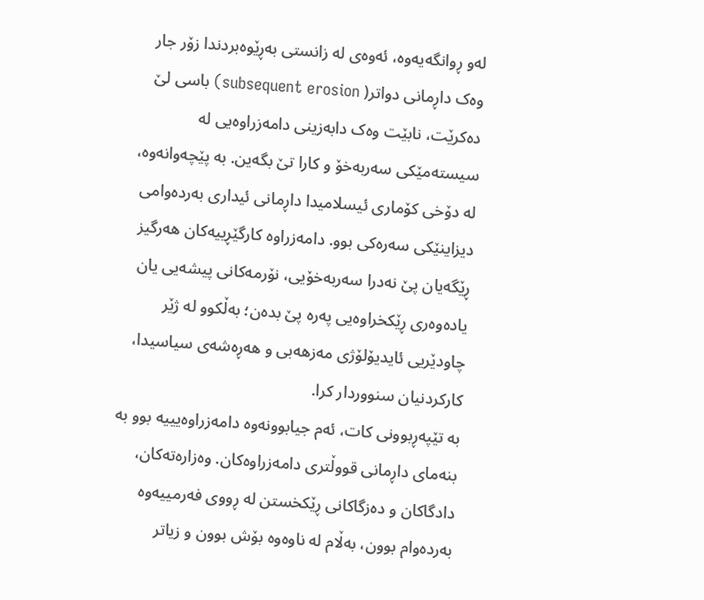لەو ڕوانگەیەوە، ئەوەی لە زانستی بەڕێوەبردندا زۆر جار وەک داڕمانی دواتر( subsequent erosion) باسی لێ دەکرێت، نابێت وەک دابەزینی دامەزراوەیی لە سیستەمێکی سەربەخۆ و کارا تێ بگەین. بە پێچەوانەوە، لە دۆخی کۆماری ئیسلامیدا داڕمانی ئیداری بەردەوامی دیزاینێکی سەرەکی بوو. دامەزراوە کارگێڕییەکان هەرگیز ڕێگەیان پێ نەدرا سەربەخۆیی، نۆرمەکانی پیشەیی یان یادەوەری ڕێکخراوەیی پەرە پێ بدەن؛ بەڵکوو لە ژێر چاودێریی ئایدیۆلۆژی مەزهەبی و هەڕەشەی سیاسیدا، کارکردنیان سنووردار کرا.
بە تێپەڕبوونی کات، ئەم جیابوونەوە دامەزراوەیییە بوو بە بنەمای داڕمانی قووڵتری دامەزراوەکان. وەزارەتەکان، دادگاکان و دەزگاکانی ڕێکخستن لە ڕووی فەرمییەوە بەردەوام بوون، بەڵام لە ناوەوە بۆش بوون و زیاتر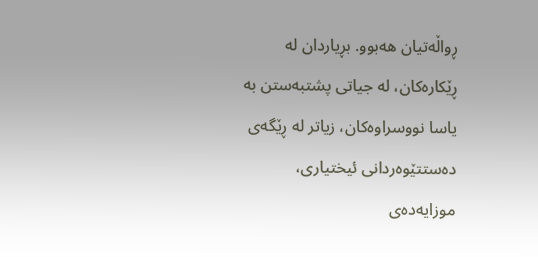ڕواڵەتیان هەبوو. بڕیاردان لە ڕێکارەکان، لە جیاتی پشتبەستن بە یاسا نووسراوەکان، زیاتر لە ڕێگەی دەستتێوەردانی ئیختیاری، موزایەدەی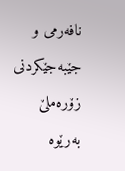نافەرمی و جێبەجێکردنی زۆرەملێ بەرێوە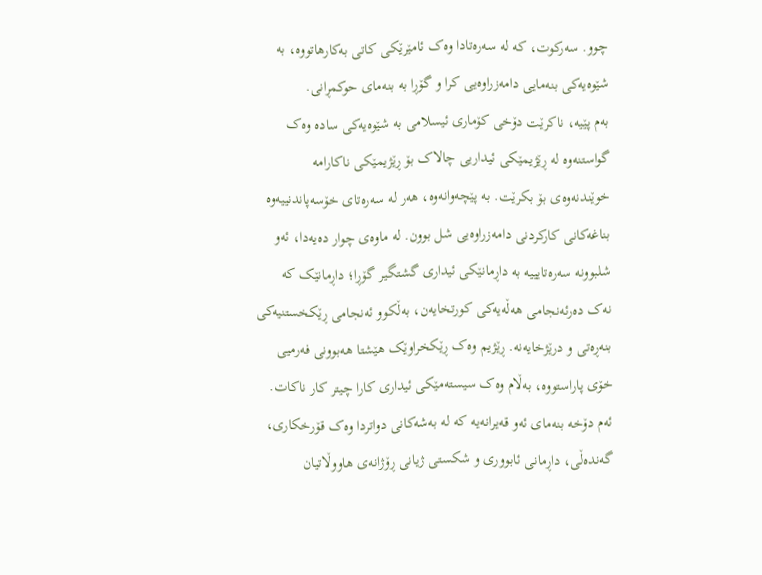چوو. سەرکوت، کە لە سەرەتادا وەک ئامێرێکی کاتی بەکارهاتووە، بە شێوەیەکی بنەمایی دامەزراوەیی کرا و گۆڕا بە بنەمای حوکمڕانی.
بەم پێیە، ناکرێت دۆخی کۆماری ئیسلامی بە شێوەیەکی سادە وەک گواستنەوە لە ڕێژیمێکی ئیداریی چالاک بۆ ڕێژیمێکی ناکارامە خوێندنەوەی بۆ بکرێت. بە پێچەوانەوە، هەر لە سەرەتای خۆسەپاندنییەوە بناغەکانی کارکردنی دامەزراوەیی شل بوون. لە ماوەی چوار دەیەدا، ئەو شلبوونە سەرەتایییە بە داڕمانێکی ئیداری گشتگیر گۆڕا؛ داڕمانێک کە نەک دەرئەنجامی هەڵەیەکی کورتخایەن، بەڵکوو ئەنجامی ڕێکخستنیەکی بنەڕەتی و درێژخایەنە. ڕێژیم وەک ڕێکخراوێک هێشتا هەبوونی فەرمیی خۆی پاراستووە، بەڵام وەک سیستەمێکی ئیداری کارا چیتر کار ناکات. ئەم دۆخە بنەمای ئەو قەیرانەیە کە لە بەشەکانی دواتردا وەک قۆرخکاری، گەندەڵی، داڕمانی ئابووری و شکستی ژیانی ڕۆژانەی هاووڵاتیان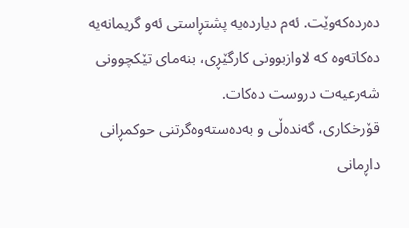دەردەکەوێت. ئەم دیاردەیە پشتڕاستی ئەو گریمانەیە دەکاتەوە کە لاوازبوونی کارگێڕی، بنەمای تێکچوونی شەرعیەت دروست دەکات.
قۆرخکاری، گەندەڵی و بەدەستەوەگرتنی حوکمڕانی
داڕمانی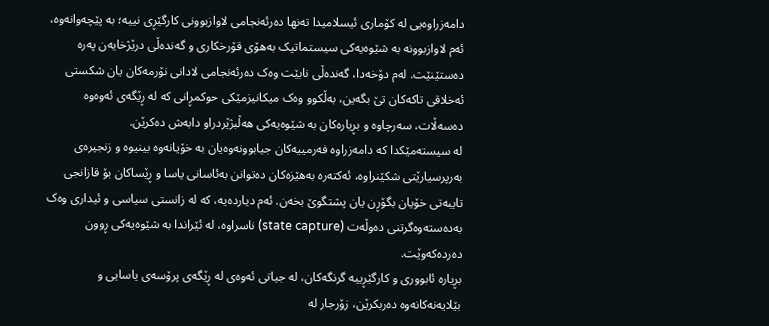دامەزراوەیی لە کۆماری ئیسلامیدا تەنها دەرئەنجامی لاوازبوونی کارگێڕی نییە؛ بە پێچەوانەوە، ئەم لاوازبوونە بە شێوەیەکی سیستماتیک بەهۆی قۆرخکاری و گەندەڵی درێژخایەن پەرە دەستێنێت. لەم دۆخەدا، گەندەڵی نابێت وەک دەرئەنجامی لادانی نۆرمەکان یان شکستی ئەخلاقی تاکەکان تێ بگەین، بەڵکوو وەک میکانیزمێکی حوکمڕانی کە لە ڕێگەی ئەوەوە دەسەڵات، سەرچاوە و بڕیارەکان بە شێوەیەکی هەڵبژێردراو دابەش دەکرێن.
لە سیستەمێکدا کە دامەزراوە فەرمییەکان جیابوونەوەیان بە خۆیانەوە بینیوە و زنجیرەی بەرپرسیارێتی شکێنراوە، ئەکتەرە بەهێزەکان دەتوانن بەئاسانی یاسا و ڕێساکان بۆ قازانجی تایبەتی خۆیان بگۆڕن یان پشتگوێ بخەن. ئەم دیاردەیە، کە لە زانستی سیاسی و ئیداری وەک بەدەستەوەگرتنی دەوڵەت (state capture) ناسراوە، لە ئێراندا بە شێوەیەکی ڕوون دەردەکەوێت.
بڕیارە ئابووری و کارگێڕییە گرنگەکان، لە جیاتی ئەوەی لە ڕێگەی پرۆسەی یاسایی و بێلایەنەکانەوە دەربکرێن، زۆرجار لە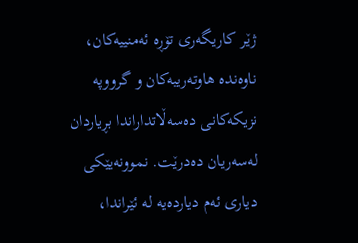ژێر کاریگەری تۆڕە ئەمنییەکان، ناوەندە هاوتەریبەکان و گرووپە نزیکەکانی دەسەڵاتداراندا بڕیاردان لەسەریان دەدرێت. نموونەیێکی دیاری ئەم دیاردەیە لە ئێراندا،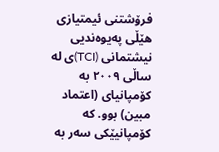فرۆشتنی ئیمتیازی هێڵی پەیوەندیی نیشتمانی (TCI)ی لە ساڵی ٢٠٠٩ بە کۆمپانیای (اعتماد مبین) بوو. کە کۆمپانیێکی سەر بە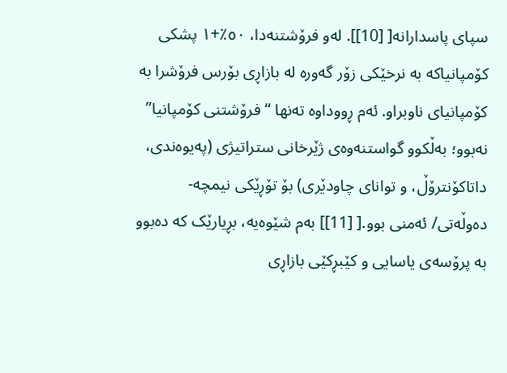سپای پاسدارانە[ [10]]. لەو فرۆشتنەدا، ٥٠٪+١ پشکی کۆمپانیاکە بە نرخێکی زۆر گەورە لە بازاڕی بۆرس فرۆشرا بە کۆمپانیای ناوبراو. ئەم ڕووداوە تەنها “فرۆشتنی کۆمپانیا” نەبوو؛ بەڵکوو گواستنەوەی ژێرخانی ستراتیژی (پەیوەندی، داتاکۆنترۆڵ، و توانای چاودێری) بۆ تۆڕێکی نیمچە-دەوڵەتی/ ئەمنی بوو.[ [11]] بەم شێوەیە، بڕیارێک کە دەبوو بە پرۆسەی یاسایی و کێبڕکێی بازاڕی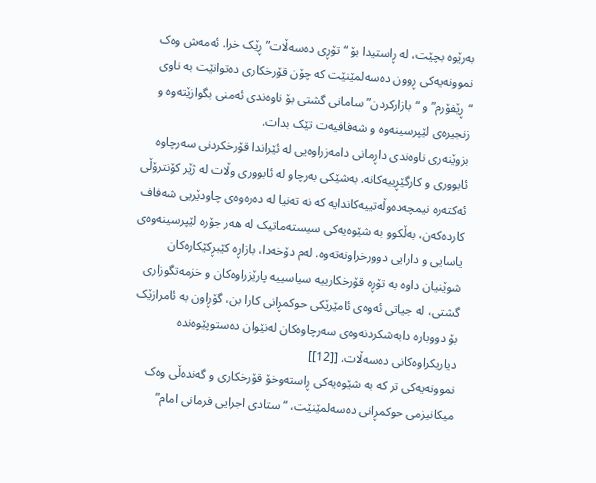بەرێوە بچێت، لە ڕاستیدا بۆ “تۆڕی دەسەڵات” ڕێک خرا. ئەمەش وەک نموونەیەکی ڕوون دەسەلمێنێت کە چۆن قۆرخکاری دەتوانێت بە ناوی “ڕێفۆرم” و “بازارکردن” سامانی گشتی بۆ ناوەندی ئەمنی بگوازێتەوە و زنجیرەی لێپرسینەوە و شەفافیەت تێک بدات.
بزوێنەری ناوەندی داڕمانی دامەزراوەیی لە ئێراندا قۆرخکردنی سەرچاوە ئابووری و کارگێڕییەکانە. بەشێکی بەرچاو لە ئابووری وڵات لە ژێر کۆنترۆڵی ئەکتەرە نیمچەدەوڵەتییەکاندایە کە نە تەنیا لە دەرەوەی چاودێریی شەفاف کاردەکەن، بەڵکوو بە شێوەیەکی سیستەماتیک لە هەر جۆرە لێپرسینەوەی یاسایی و دارایی دوورخراونەتەوە. لەم دۆخەدا، بازاڕە کێبڕکێکارەکان شوێنیان داوە بە تۆڕە قۆرخکارییە سیاسییە پارێزراوەکان و خزمەتگوزاری گشتی، لە جیاتی ئەوەی ئامێرێکی حوکمڕانی کارا بن، گۆڕاون بە ئامرازێک بۆ دووبارە دابەشکردنەوەی سەرچاوەکان لەنێوان دەستوپێوەندە دیاریکراوەکانی دەسەڵات. [[12]]
نموونەیەکی تر کە بە شێوەیەکی ڕاستەوخۆ قۆرخکاری و گەندەڵی وەک میکانیزمی حوکمڕانی دەسەلمێنێت، “ستادی اجرایی فرمانی امام”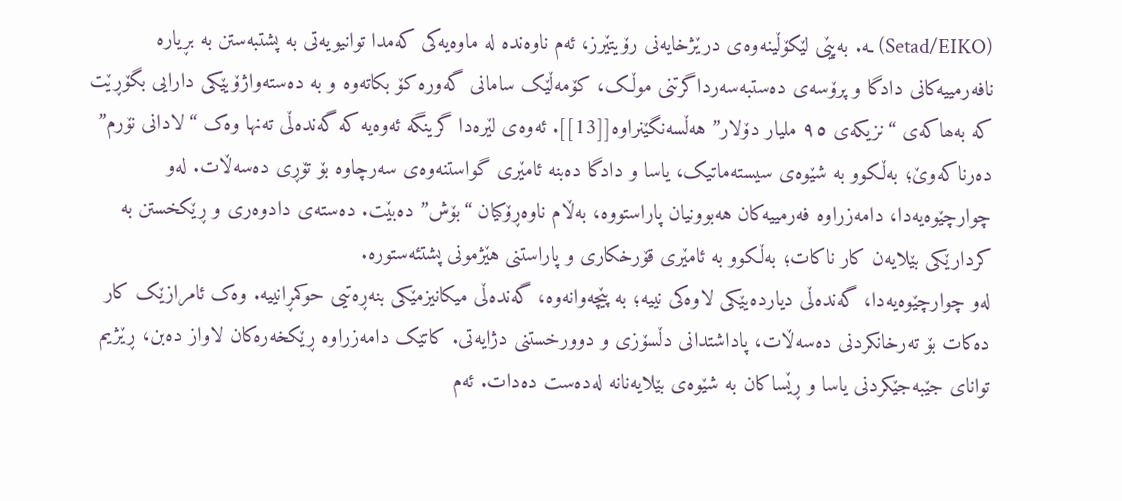(Setad/EIKO) ـە. بەپێی لێکۆڵینەوەی درێژخایەنی رۆیتێرز، ئەم ناوەندە لە ماوەیەکی کەمدا توانیویەتی بە پشتبەستن بە بڕیارە نافەرمییەکانی دادگا و پرۆسەی دەستبەسەرداگرتنی موڵک، کۆمەڵێک سامانی گەورە کۆ بکاتەوە و بە دەستەواژۆیێکی دارایی بگۆڕێت کە بەھاکەی “نزیکەی ٩٥ ملیار دۆلار” هەڵسەنگێنراوە[[13]]. ئەوەی لێرەدا گرینگە ئەوەیە کە گەندەڵی تەنها وەک “لادانی نۆرم” دەرناکەوێ؛ بەڵکوو بە شێوەی سیستەماتیک، یاسا و دادگا دەبنە ئامێری گواستنەوەی سەرچاوە بۆ تۆڕی دەسەڵات. لەو چوارچێوەیەدا، دامەزراوە فەرمییەکان هەبوونیان پاراستووە، بەڵام ناوەڕۆکیان “بۆش” دەبێت. دەستەی دادوەری و ڕێکخستن بە کردارێکی بێلایەن کار ناکات؛ بەڵکوو بە ئامێری قۆرخکاری و پاراستنی هێژمونی پشتئەستورە.
لەو چوارچێوەیەدا، گەندەڵی دیاردەیێکی لاوەکی نییە؛ بە پێچەوانەوە، گەندەڵی میکانیزمێکی بنەڕەتیی حوکمڕانییە. وەک ئامرازێک کار دەکات بۆ تەرخانکردنی دەسەڵات، پاداشتدانی دڵسۆزی و دوورخستنی دژایەتی. کاتێک دامەزراوە ڕێکخەرەکان لاواز دەبن، ڕێژیم توانای جێبەجێکردنی یاسا و ڕێساکان بە شێوەی بێلایەنانە لەدەست دەدات. ئەم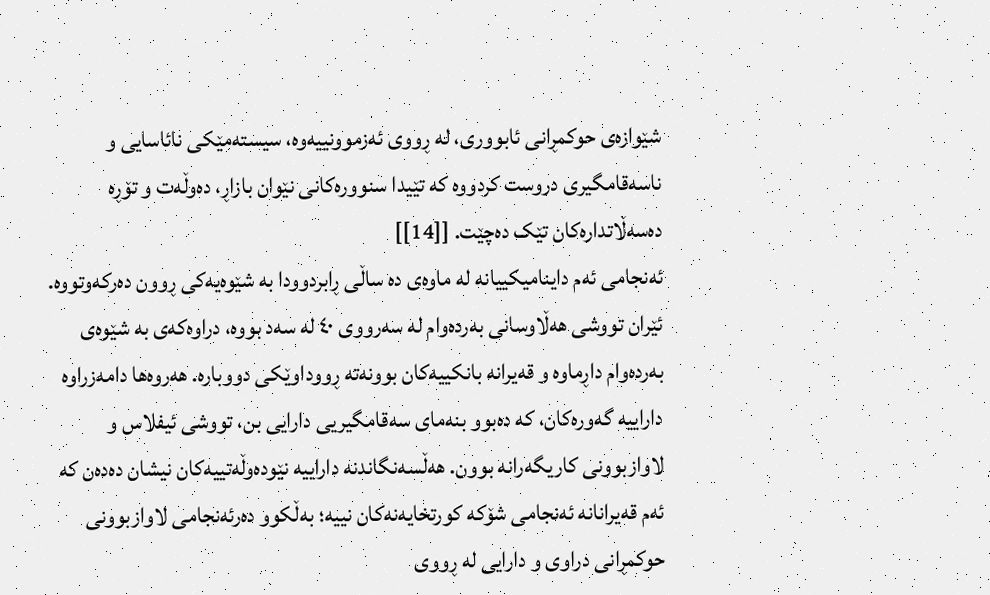شێوازەی حوکمڕانی ئابووری، لە ڕووی ئەزموونییەوە، سیستەمێکی نائاسایی و ناسەقامگیری دروست کردووە کە تێیدا سنوورەکانی نێوان بازاڕ، دەوڵەت و تۆڕە دەسەڵاتدارەکان تێک دەچێت. [[14]]
ئەنجامی ئەم داینامیکییانە لە ماوەی دە ساڵی ڕابردوودا بە شێوەیەکی ڕوون دەرکەوتووە. ئێران تووشی هەڵاوسانی بەردەوام لە سەرووی ٤٠ لە سەد بووە، دراوەکەی بە شێوەی بەردەوام داڕماوە و قەیرانە بانکییەکان بوونەتە ڕووداوێکی دووبارە. هەروەها دامەزراوە داراییە گەورەکان، کە دەبوو بنەمای سەقامگیریی دارایی بن، تووشی ئیفلاس و لاوازبوونی کاریگەرانە بوون. هەڵسەنگاندنە داراییە نێودەوڵەتییەکان نیشان دەدەن کە ئەم قەیرانانە ئەنجامی شۆکە کورتخایەنەکان نییە؛ بەڵکوو دەرئەنجامی لاوازبوونی حوکمڕانی دراوی و دارایی لە ڕووی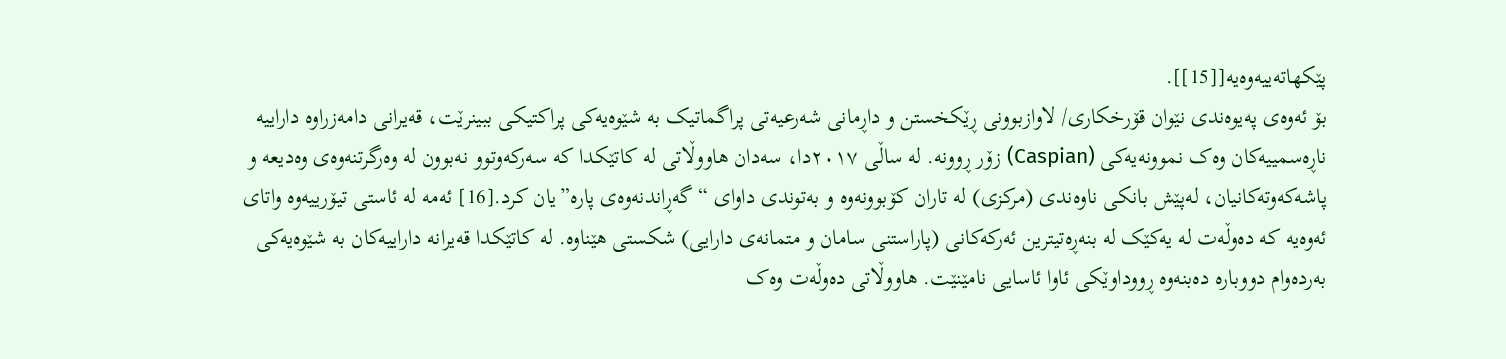پێکهاتەییەوەیە[[15]].
بۆ ئەوەی پەیوەندی نێوان قۆرخکاری/ لاوازبوونی ڕێکخستن و داڕمانی شەرعیەتی پراگماتیک بە شێوەیەکی پراکتیکی ببینرێت، قەیرانی دامەزراوە داراییە ناڕەسمییەکان وەک نموونەیەکی (Caspian) زۆر ڕوونە. لە ساڵی ٢٠١٧دا، سەدان هاووڵاتی لە کاتێکدا کە سەرکەوتوو نەبوون لە وەرگرتنەوەی وەدیعە و پاشەکەوتەکانیان، لەپێش بانکی ناوەندی (مرکزی) لە تاران کۆبوونەوە و بەتوندی داوای “گەڕاندنەوەی پارە”یان کرد.[16] ئەمە لە ئاستی تیۆرییەوە واتای ئەوەیە کە دەوڵەت لە یەکێک لە بنەڕەتیترین ئەرکەکانی (پاراستنی سامان و متمانەی دارایی) شکستی هێناوە. لە کاتێکدا قەیرانە داراییەکان بە شێوەیەکی بەردەوام دووبارە دەبنەوە ڕووداوێکی ئاوا ئاسایی نامێنێت. هاووڵاتی دەوڵەت وەک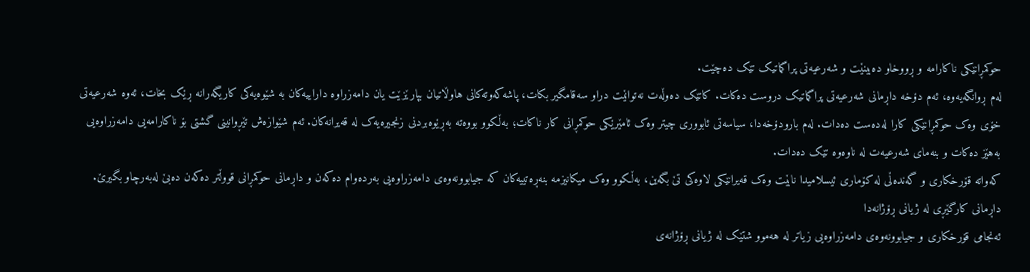حوکمڕانێکی ناکارامە و ڕووخاو دەبینێت و شەرعیەتی پراگماتیک تێک دەچێت.
لەم ڕوانگەیەوە، ئەم دۆخە داڕمانی شەرعیەتی پراگماتیک دروست دەکات. کاتێک دەوڵەت نەتوانێت دراو سەقامگیر بکات، پاشەکەوتەکانی هاوڵاتیان بپارێزێت یان دامەزراوە داراییەکان بە شێوەیەکی کاریگەرانە ڕێک بخات، ئەوە شەرعیەتی خۆی وەک حوکمڕانێکی کارا لەدەست دەدات. لەم بارودۆخەدا، سیاسەتی ئابووری چیتر وەک ئامێرێکی حوکمڕانی کار ناکات؛ بەڵکوو بووەتە بەڕێوەبردنی زنجیرەیەک لە قەیرانەکان. ئەم شێوازەش تێڕوانینی گشتی بۆ ناکارامەیی دامەزراوەیی بەهێز دەکات و بنەمای شەرعیەت لە ناوەوە تێک دەدات.
کەواتە قۆرخکاری و گەندەڵی لە کۆماری ئیسلامیدا نابێت وەک قەیرانێکی لاوەکی تێ بگەین، بەڵکوو وەک میکانیزمە بنەڕەتییەکان کە جیابوونەوەی دامەزراوەیی بەردەوام دەکەن و داڕمانی حوکمڕانی قووڵتر دەکەن دەبێ لەبەرچاو بگیرێ.
داڕمانی کارگێڕی لە ژیانی ڕۆژانەدا
ئەنجامی قۆرخکاری و جیابوونەوەی دامەزراوەیی زیاتر لە هەموو شتێک لە ژیانی ڕۆژانەی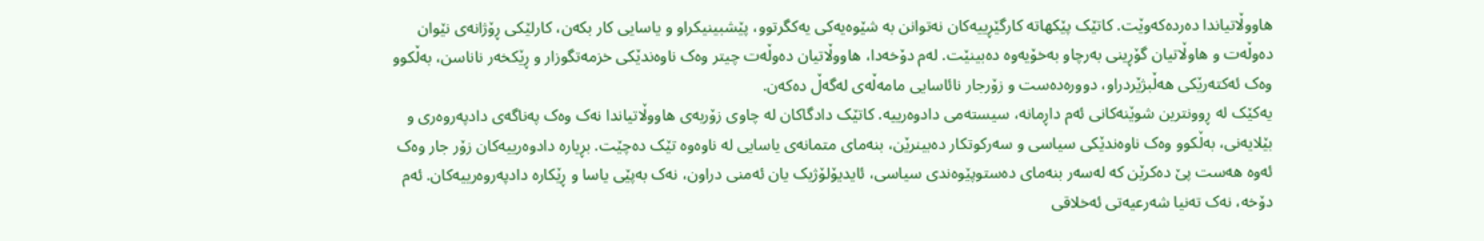هاووڵاتیاندا دەردەکەوێت. کاتێک پێکهاتە کارگێڕییەکان نەتوانن بە شێوەیەکی یەکگرتوو، پێشبینیکراو و یاسایی کار بکەن، کارلێکی ڕۆژانەی نێوان دەوڵەت و هاوڵاتیان گۆڕینی بەرچاو بەخۆیەوە دەبینێت. لەم دۆخەدا، هاووڵاتیان دەوڵەت چیتر وەک ناوەندێکی خزمەتگوزار و ڕێکخەر ناناسن، بەڵکوو وەک ئەکتەرێکی هەڵبژێردراو، دوورەدەست و زۆرجار نائاسایی مامەڵەی لەگەڵ دەکەن.
یەکێک لە ڕوونترین شوێنەکانی ئەم داڕمانە، سیستەمی دادوەرییە. کاتێک دادگاکان لە چاوی زۆربەی هاووڵاتیاندا نەک وەک پەناگەی دادپەروەری و بێلایەنی، بەڵکوو وەک ناوەندێکی سیاسی و سەرکوتکار دەبینرێن، بنەمای متمانەی یاسایی لە ناوەوە تێک دەچێت. بڕیارە دادوەرییەکان زۆر جار وەک ئەوە هەست پێ دەکرێن کە لەسەر بنەمای دەستوپێوەندی سیاسی، ئایدیۆلۆژیک یان ئەمنی دراون، نەک بەپێی یاسا و ڕێکارە دادپەروەرییەکان. ئەم دۆخە، نەک تەنیا شەرعیەتی ئەخلاقی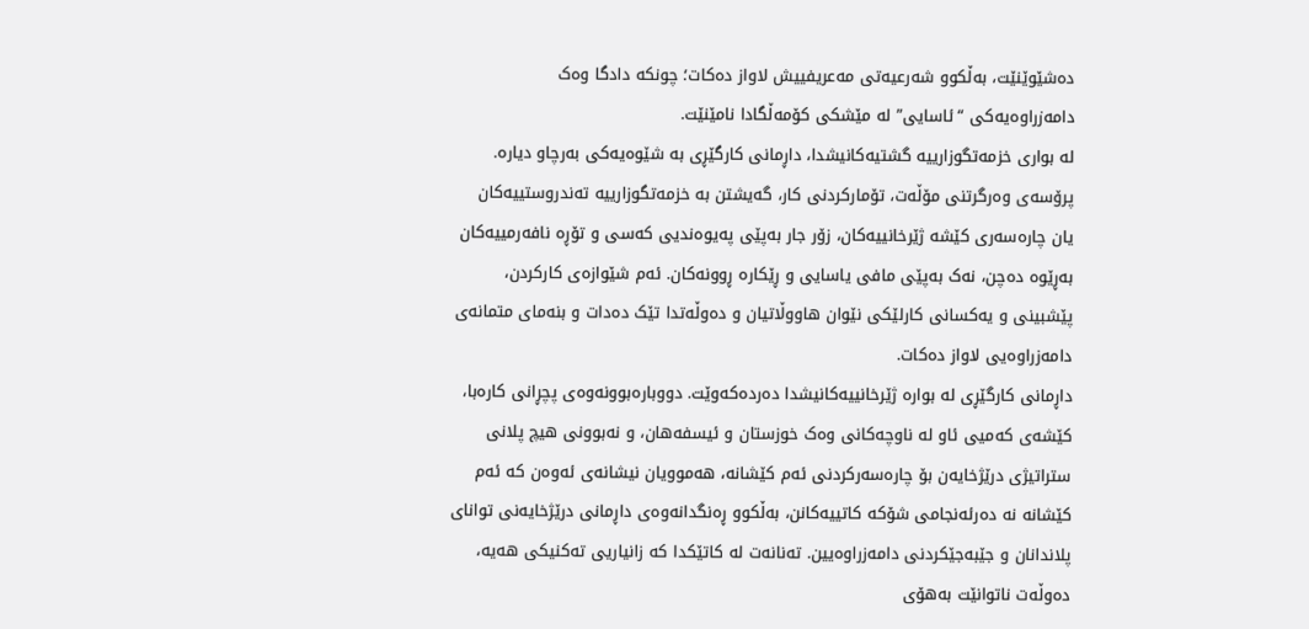دەشێوێنێت، بەڵکوو شەرعیەتی مەعریفییش لاواز دەکات؛ چونکە دادگا وەک دامەزراوەیەکی “ئاسایی” لە مێشکی کۆمەڵگادا نامێنێت.
لە بواری خزمەتگوزارییە گشتیەکانیشدا، داڕمانی کارگێڕی بە شێوەیەکی بەرچاو دیارە. پرۆسەی وەرگرتنی مۆڵەت، تۆمارکردنی کار، گەیشتن بە خزمەتگوزارییە تەندروستییەکان یان چارەسەری کێشە ژێرخانییەکان، زۆر جار بەپێی پەیوەندیی کەسی و تۆڕە نافەرمییەکان بەڕێوە دەچن، نەک بەپێی مافی یاسایی و ڕێکارە ڕوونەکان. ئەم شێوازەی کارکردن، پێشبینی و یەکسانی کارلێکی نێوان هاووڵاتیان و دەوڵەتدا تێک دەدات و بنەمای متمانەی دامەزراوەیی لاواز دەکات.
داڕمانی کارگێڕی لە بوارە ژێرخانییەکانیشدا دەردەکەوێت. دووبارەبوونەوەی پچڕانی کارەبا، کێشەی کەمیی ئاو لە ناوچەکانی وەک خوزستان و ئیسفەهان، و نەبوونی هیچ پلانی ستراتیژی درێژخایەن بۆ چارەسەرکردنی ئەم کێشانە، هەموویان نیشانەی ئەوەن کە ئەم کێشانە نە دەرئەنجامی شۆکە کاتییەکانن، بەڵکوو ڕەنگدانەوەی داڕمانی درێژخایەنی توانای پلاندانان و جێبەجێکردنی دامەزراوەیین. تەنانەت لە کاتێکدا کە زانیاریی تەکنیکی هەیە، دەوڵەت ناتوانێت بەهۆی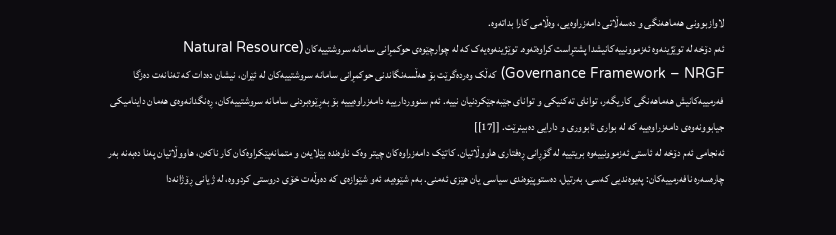لاوازبوونی هەماهەنگی و دەسەڵاتی دامەزراوەیی، وەڵامی کارا بداتەوە.
ئەم دۆخە لە توێژینەوە ئەزموونییەکانیشدا پشتڕاست کراوەتەوە. توێژینەوەیەک کە لە چوارچێوەی حوکمڕانی سامانە سروشتییەکان (Natural Resource Governance Framework – NRGF) کەڵک وەردەگرێت بۆ هەڵسەنگاندنی حوکمڕانی سامانە سروشتییەکان لە ئێران، نیشان دەدات کە تەنانەت دەزگا فەرمییەکانیش هەماهەنگی کاریگەر، توانای تەکنیکی و توانای جێبەجێکردنیان نییە. ئەم سنووردارییە دامەزراوەیییە بۆ بەڕێوەبردنی سامانە سروشتییەکان، ڕەنگدانەوەی هەمان داینامیکی جیابوونەوەی دامەزراوەییە کە لە بواری ئابووری و دارایی دەبینرێت. [[17]]
ئەنجامی ئەم دۆخە لە ئاستی ئەزموونییەوە بریتییە لە گۆڕانی ڕەفتاری هاووڵاتیان. کاتێک دامەزراوەکان چیتر وەک ناوەندە بێلایەن و متمانەپێکراوەکان کار ناکەن، هاووڵاتیان پەنا دەبەنە بەر چارەسەرە نافەرمییەکان: پەیوەندیی کەسی، بەرتیل، دەستوپێوەندی سیاسی یان هێزی ئەمنی. بەم شێوەیە، ئەو شێوازەی کە دەوڵەت خۆی دروستی کردووە، لە ژیانی ڕۆژانەدا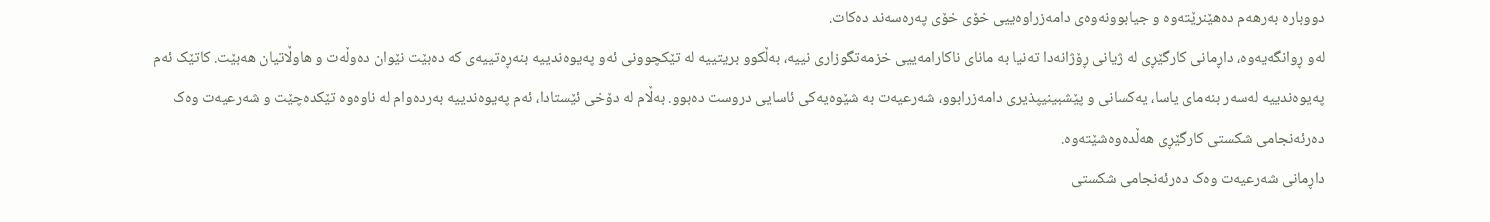دووبارە بەرهەم دەهێنرێتەوە و جیابوونەوەی دامەزراوەییی خۆی خۆی پەرەسەند دەکات.
لەو ڕوانگەیەوە، داڕمانی کارگێڕی لە ژیانی ڕۆژانەدا تەنیا بە مانای ناکارامەییی خزمەتگوزاری نییە، بەڵکوو بریتییە لە تێکچوونی ئەو پەیوەندییە بنەڕەتییەی کە دەبێت نێوان دەوڵەت و هاوڵاتیان هەبێت. کاتێک ئەم پەیوەندییە لەسەر بنەمای یاسا، یەکسانی و پێشبینیپذیری دامەزرابوو، شەرعیەت بە شێوەیەکی ئاسایی دروست دەبوو. بەڵام لە دۆخی ئێستادا، ئەم پەیوەندییە بەردەوام لە ناوەوە تێکدەچێت و شەرعیەت وەک دەرئەنجامی شکستی کارگێڕی هەڵدەوەشێتەوە.
داڕمانی شەرعیەت وەک دەرئەنجامی شکستی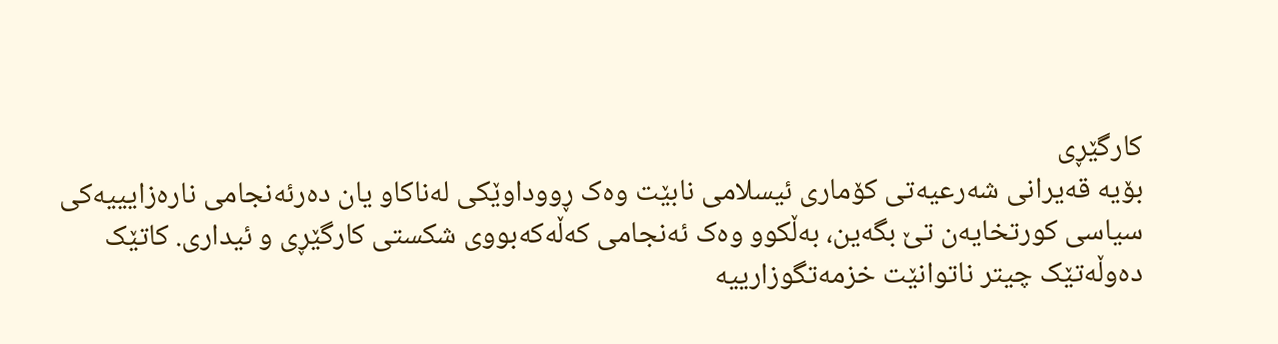کارگێڕی
بۆیە قەیرانی شەرعیەتی کۆماری ئیسلامی نابێت وەک ڕووداوێکی لەناکاو یان دەرئەنجامی نارەزایییەکی سیاسی کورتخایەن تێ بگەین، بەڵکوو وەک ئەنجامی کەڵەکەبووی شکستی کارگێڕی و ئیداری. کاتێک دەوڵەتێک چیتر ناتوانێت خزمەتگوزارییە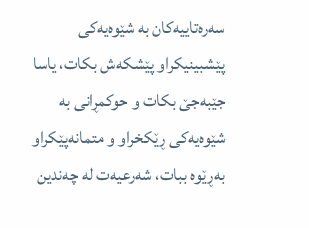سەرەتاییەکان بە شێوەیەکی پێشبینیکراو پێشکەش بکات، یاسا جێبەجێ بکات و حوکمڕانی بە شێوەیەکی ڕێکخراو و متمانەپێکراو بەڕێوە ببات، شەرعیەت لە چەندین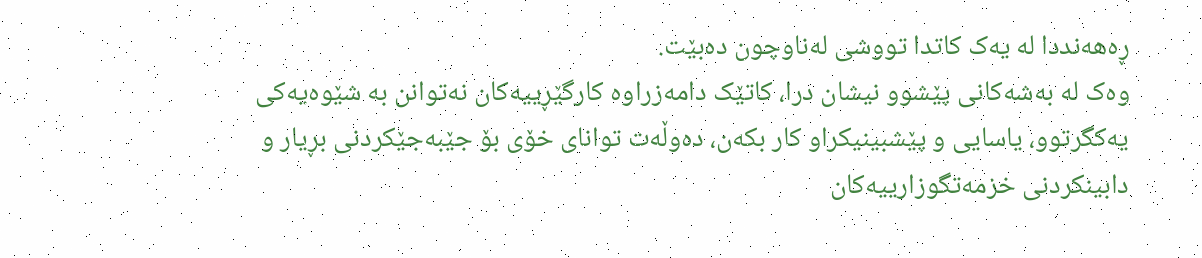ڕەهەنددا لە یەک کاتدا تووشی لەناوچون دەبێت.
وەک لە بەشەکانی پێشوو نیشان درا، کاتێک دامەزراوە کارگێڕییەکان نەتوانن بە شێوەیەکی یەکگرتوو، یاسایی و پێشبینیکراو کار بکەن، دەوڵەت توانای خۆی بۆ جێبەجێکردنی بڕیار و دابینکردنی خزمەتگوزارییەکان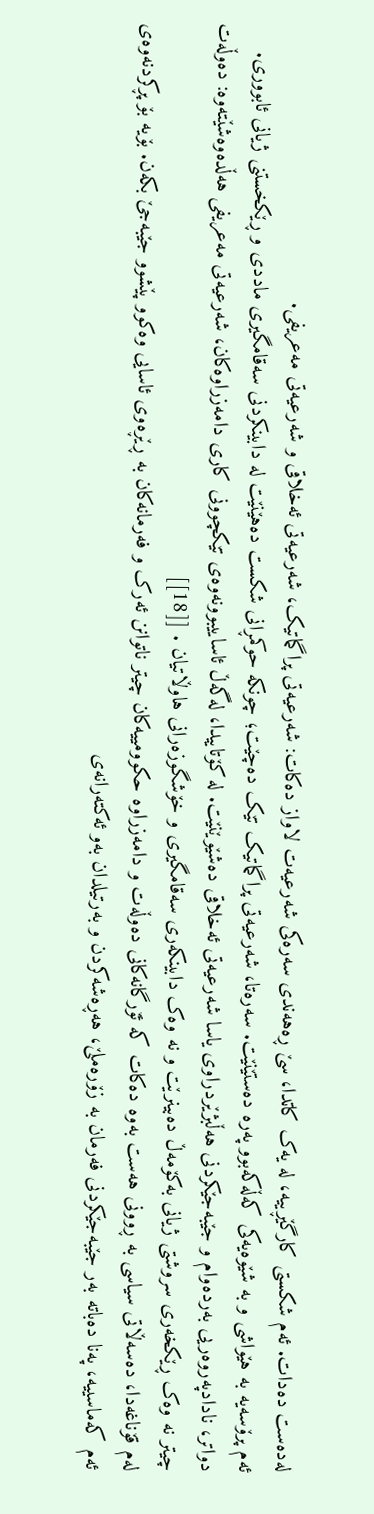لەدەست دەدات. ئەم شکستی کارگێڕییە، لە یەک کاتدا، سێ ڕەهەندی سەرەکی شەرعیەت لاواز دەکات: شەرعیەتی پراگماتیک، شەرعیەتی ئەخلاقی و شەرعیەتی مەعریفی.
ئەم پرۆسەیە بە هێواشی و بە شێوەیەکی کەڵەکەبوو پەرە دەستێنێت. سەرەتا، شەرعیەتی پراگماتیک تێک دەچێت؛ چونکە حوکمڕانی شکست دەهێنێت لە دابینکردنی سەقامگیری ماددی و ڕێکخستنی ژیانی ئابووری. دواتر، نادادپەروەریی بەردەوام و جێبەجێکردنی هەڵبژێردراوی یاسا شەرعیەتی ئەخلاقی دەشێوێنێت. لە کۆتاییدا، لەگەڵ ئاساییبوونەوەی تێکچوونی کاری دامەزراوەکان، شەرعیەتی مەعریفی هەڵدەوەشێتەوە: دەوڵەت چیتر نە وەک ڕێکخەری سروشتی ژیانی بەکۆمەڵ دەبینرێت و نە وەک دابینکەری سەقامگیری و خۆشگوزەرانی هاوڵاتیان . [[18]]
لەم قۆناغەدا، دەسەڵاتی سیاسی بە ڕوونی هەست بەوە دەکات کە ئۆرگانەکانی دەوڵەت و دامەزراوە حکوومییەکان چیتر ناتوانن ئەرک و فەرمانەکان بە ڕێڕەوی ئاسایی وەکوو پێشوو جێبەجێ بکەن. بۆیە بۆ پڕکردنەوەی ئەم کەماسییە، پەنا دەباتە بەر جێبەجێکردنی فەرمان بە زۆرەملێ، هەڕەشەکردن و بەرتیلدان بەو ئەکتەرانەی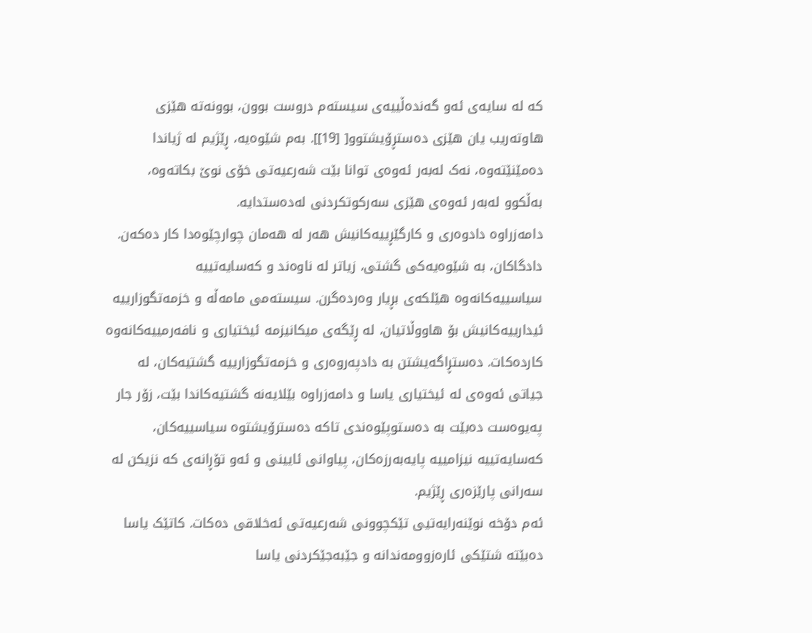کە لە سایەی ئەو گەندەڵییەی سیستەم دروست بوون، بوونەتە هێزی هاوتەریب یان هێزی دەستڕۆیشتوو[ [19]]. بەم شێوەیە، ڕێژیم لە ژیاندا دەمێنێتەوە، نەک لەبەر ئەوەی توانا بێت شەرعیەتی خۆی نوێ بکاتەوە، بەڵکوو لەبەر ئەوەی هێزی سەرکوتکردنی لەدەستدایە.
دامەزراوە دادوەری و کارگێڕییەکانیش هەر لە هەمان چوارچێوەدا کار دەکەن. دادگاکان، بە شێوەیەکی گشتی، زیاتر لە ناوەند و کەسایەتییە سیاسییەکانەوە هێلکەی بڕیار وەردەگرن. سیستەمی مامەڵە و خزمەتگوزارییە ئیدارییەکانیش بۆ هاووڵاتیان، لە ڕێگەی میکانیزمە ئیختیاری و نافەرمییەکانەوە کاردەکات. دەستڕاگەیشتن بە دادپەروەری و خزمەتگوزارییە گشتیەکان، لە جیاتی ئەوەی لە ئیختیاری یاسا و دامەزراوە بێلایەنە گشتیەکاندا بێت، زۆر جار پەیوەست دەبێت بە دەستوپێوەندی تاکە دەسترۆیشتوە سیاسییەکان، کەسایەتییە نیزامییە پایەبەرزەکان، پیاوانی ئایینی و ئەو تۆڕانەی کە نزیکن لە سەرانی پارێزەری ڕێژیم.
ئەم دۆخە نوێنەرایەتیی تێکچوونی شەرعیەتی ئەخلاقی دەکات. کاتێک یاسا دەبێتە شتێکی ئارەزوومەندانە و جێبەجێکردنی یاسا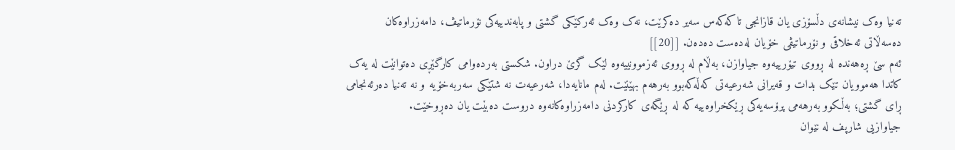تەنیا وەک نیشانەی دڵسۆزی یان قازانجی تاکەکەس سەیر دەکرێت، نەک وەک ئەرکێکی گشتی و پابەندییەکی نۆرماتیڤ، دامەزراوەکان دەسەڵاتی ئەخلاقی و نۆرماتیڤی خۆیان لەدەست دەدەن. [[20]]
ئەم سێ ڕەهەندە لە ڕووی تیۆرییەوە جیاوازن، بەڵام لە ڕووی ئەزموونییەوە لێک گرێ دراون. شکستی بەردەوامی کارگێڕی دەتوانێت لە یەک کاتدا هەموویان تێک بدات و قەیرانی شەرعیەتی کەڵەکەبوو بەرهەم بهێنێت. لەم مانایەدا، شەرعیەت نە شتێکی سەربەخۆیە و نە تەنیا دەرئەنجامی ڕای گشتی؛ بەڵکوو بەرهەمی پرۆسەیەکی ڕێکخراوەییە کە لە ڕێگەی کارکردنی دامەزراوەکانەوە دروست دەبێت یان دەڕوخێت.
جیاوازیی شارپف لە نێوان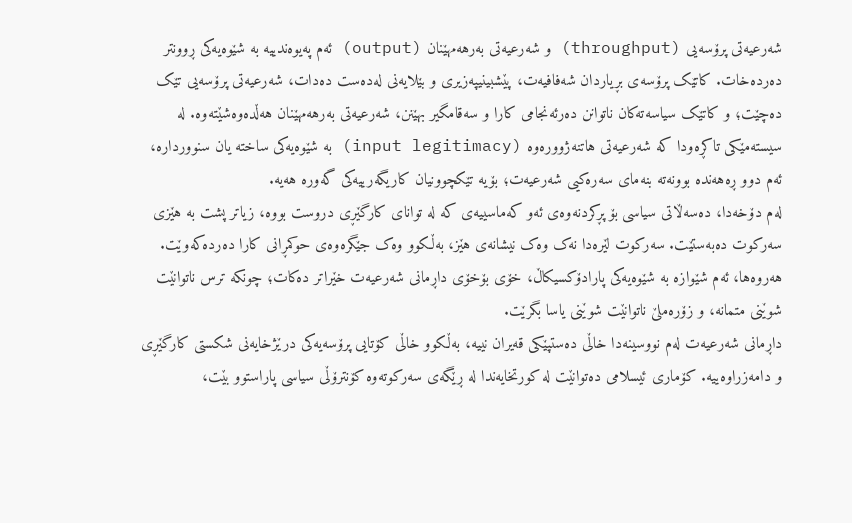شەرعیەتی پرۆسەیی (throughput) و شەرعیەتی بەرهەمهێنان (output) ئەم پەیوەندییە بە شێوەیەکی ڕوونتر دەردەخات. کاتێک پرۆسەی بڕیاردان شەفافیەت، پێشبینیپەزیری و بێلایەنی لەدەست دەدات، شەرعیەتی پرۆسەیی تێک دەچێت؛ و کاتێک سیاسەتەکان ناتوانن دەرئەنجامی کارا و سەقامگیر بهێنن، شەرعیەتی بەرهەمهێنان هەڵدەوەشێتەوە. لە سیستەمێکی تاکڕەودا کە شەرعیەتی هاتنەژوورەوە (input legitimacy) بە شێوەیەکی ساختە یان سنووردارە، ئەم دوو ڕەهەندە بوونەتە بنەمای سەرەکیی شەرعیەت؛ بۆیە تێکچوونیان کاریگەرییەکی گەورە هەیە.
لەم دۆخەدا، دەسەڵاتی سیاسی بۆ پڕکردنەوەی ئەو کەماسییەی کە لە توانای کارگێڕی دروست بووە، زیاتر پشت بە هێزی سەرکوت دەبەستێت. سەرکوت لێرەدا نەک وەک نیشانەی هێز، بەڵکوو وەک جێگرەوەی حوکمڕانی کارا دەردەکەوێت. هەروەها، ئەم شێوازە بە شێوەیەکی پارادۆکسیکاڵ، خۆی بۆخۆی داڕمانی شەرعیەت خێراتر دەکات؛ چونکە ترس ناتوانێت شوێنی متمانە، و زۆرەملێ ناتوانێت شوێنی یاسا بگرێت.
داڕمانی شەرعیەت لەم نووسینەدا خاڵی دەستپێکی قەیران نییە، بەڵکوو خاڵی کۆتایی پرۆسەیەکی درێژخایەنی شکستی کارگێڕی و دامەزراوەییە. کۆماری ئیسلامی دەتوانێت لە کورتخایەندا لە ڕێگەی سەرکوتەوە کۆنترۆڵی سیاسی پاراستوو بێت،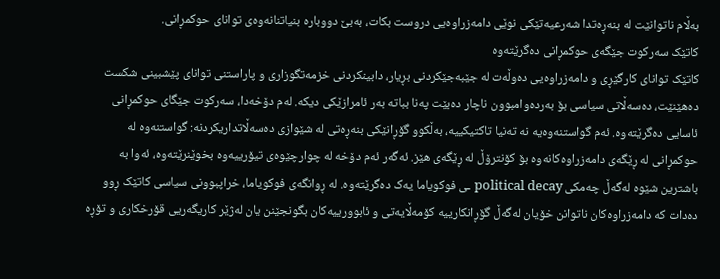بەڵام ناتوانێت لە بنەڕەتدا شەرعیەتێکی نوێی دامەزراوەیی دروست بکات، بەبێ دووبارە بنیاتنانەوەی توانای حوکمڕانی.
کاتێک سەرکوت جێگەی حوکمڕانی دەگرێتەوە
کاتێک توانای کارگێڕی و دامەزراوەیی دەوڵەت لە جێبەجێکردنی بڕیار، دابینکردنی خزمەتگوزاری و پاراستنی توانای پێشبینی شکست دەهێنێت، دەسەڵاتی سیاسی بۆ بەردەوامبوون ناچار دەبێت پەنا بباتە بەر ئامرازێکی دیکە. لەم دۆخەدا، سەرکوت جێگای حوکمڕانی ئاسایی دەگرێتەوە. ئەم گواستنەوەیە نە تەنیا تاکتیکییە، بەڵکوو گۆڕانێکی بنەڕەتی لە شێوازی دەسەڵاتداریکردنە: گواستنەوە لە حوکمڕانی لە ڕێگەی دامەزراوەکانەوە بۆ کۆنترۆڵ لە ڕێگەی هێز. ئەگەر ئەم دۆخە لە چوارچێوەی تیۆرییەوە بخوێنرێتەوە، ئەوا بە باشترین شێوە لەگەڵ چەمکی political decay ـی فوکویاما یەک دەگرێتەوە. لە ڕوانگەی فوکویاما، خراپبوونی سیاسی کاتێک ڕوو دەدات کە دامەزراوەکان ناتوانن خۆیان لەگەڵ گۆڕانکارییە کۆمەڵایەتی و ئابوورییەکان بگونجێنن یان لەژێر کاریگەریی قۆرخکاری و تۆڕە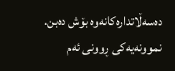دەسەڵاتدارەکانەوە بۆش دەبن.
نموونەیەکی ڕوونی ئەم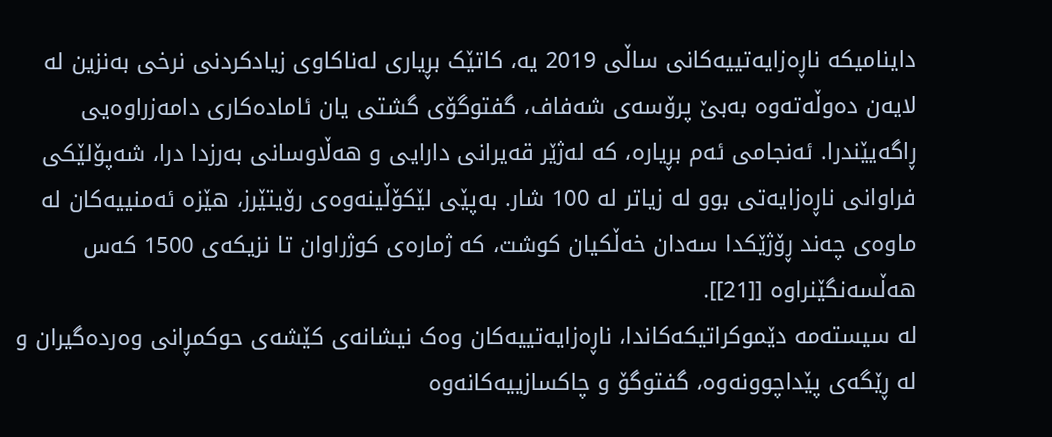داینامیکە ناڕەزایەتییەکانی ساڵی 2019 یە، کاتێک بڕیاری لەناکاوی زیادکردنی نرخی بەنزین لە لایەن دەوڵەتەوە بەبێ پرۆسەی شەفاف، گفتوگۆی گشتی یان ئامادەکاری دامەزراوەیی ڕاگەیێندرا. ئەنجامی ئەم بڕیارە، کە لەژێر قەیرانی دارایی و هەڵاوسانی بەرزدا درا، شەپۆلێکی فراوانی ناڕەزایەتی بوو لە زیاتر لە 100 شار. بەپێی لێکۆڵینەوەی رۆیتێرز، هێزە ئەمنییەکان لە ماوەی چەند ڕۆژێکدا سەدان خەڵکیان کوشت، کە ژمارەی کوژراوان تا نزیکەی 1500 کەس هەڵسەنگێنراوە [[21]].
لە سیستەمە دێموکراتیکەکاندا، ناڕەزایەتییەکان وەک نیشانەی کێشەی حوکمڕانی وەردەگیران و لە ڕێگەی پێداچوونەوە، گفتوگۆ و چاکسازییەکانەوە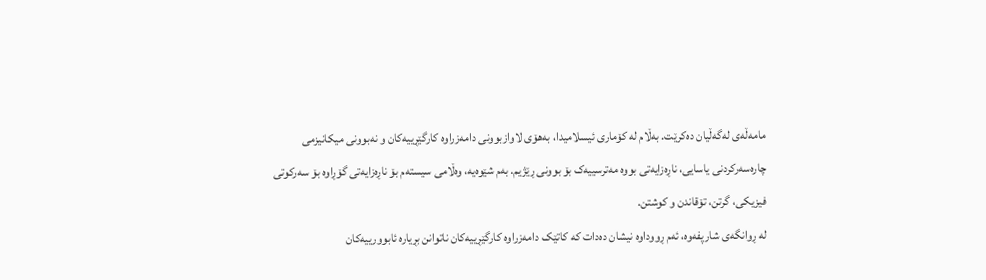مامەڵەی لەگەڵیان دەکرێت. بەڵام لە کۆماری ئیسلامیدا، بەهۆی لاوازبوونی دامەزراوە کارگێڕییەکان و نەبوونی میکانیزمی چارەسەرکردنی یاسایی، ناڕەزایەتی بووە مەترسییەک بۆ بوونی ڕێژیم. بەم شێوەیە، وەڵامی سیستەم بۆ ناڕەزایەتی گۆڕاوە بۆ سەرکوتی فیزیکی، گرتن، تۆقاندن و کوشتن.
لە ڕوانگەی شارپفەوە، ئەم ڕووداوە نیشان دەدات کە کاتێک دامەزراوە کارگێڕییەکان ناتوانن بڕیارە ئابوورییەکان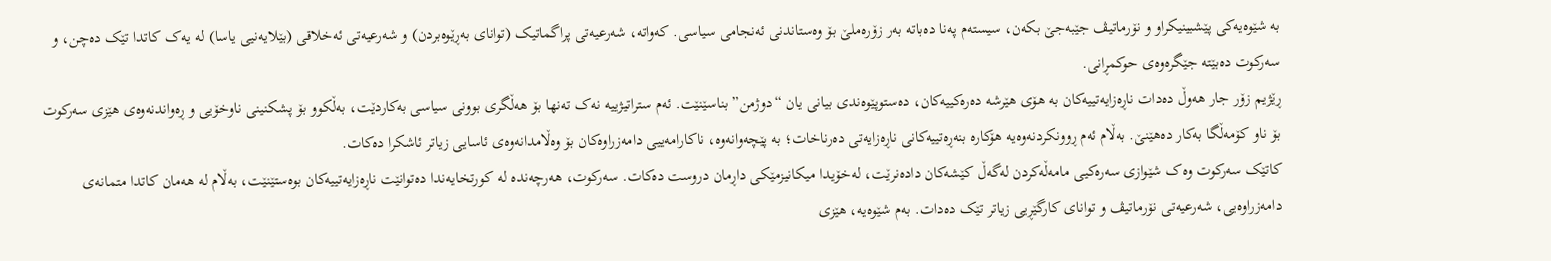بە شێوەیەکی پێشبینیکراو و نۆرماتیڤ جێبەجێ بکەن، سیستەم پەنا دەباتە بەر زۆرەملێ بۆ وەستاندنی ئەنجامی سیاسی. کەواتە، شەرعیەتی پراگماتیک (توانای بەڕێوەبردن) و شەرعیەتی ئەخلاقی (بێلایەنیی یاسا) لە یەک کاتدا تێک دەچن، و سەرکوت دەبێتە جێگرەوەی حوکمڕانی.
ڕێژیم زۆر جار هەوڵ دەدات ناڕەزایەتییەکان بە هۆی هێرشە دەرەکییەکان، دەستوپێوەندی بیانی یان “دوژمن” بناسێنێت. ئەم ستراتیژییە نەک تەنها بۆ هەڵگری بوونی سیاسی بەکاردێت، بەڵکوو بۆ پشکنینی ناوخۆیی و ڕەواندنەوەی هێزی سەرکوت بۆ ناو کۆمەڵگا بەکار دەهێنێ. بەڵام ئەم ڕوونکردنەوەیە هۆکارە بنەڕەتییەکانی ناڕەزایەتی دەرناخات؛ بە پێچەوانەوە، ناکارامەییی دامەزراوەکان بۆ وەڵامدانەوەی ئاسایی زیاتر ئاشکرا دەکات.
کاتێک سەرکوت وەک شێوازی سەرەکیی مامەڵەکردن لەگەڵ کێشەکان دادەنرێت، لەخۆیدا میکانیزمێکی داڕمان دروست دەکات. سەرکوت، هەرچەندە لە کورتخایەندا دەتوانێت ناڕەزایەتییەکان بوەستێنێت، بەڵام لە هەمان کاتدا متمانەی دامەزراوەیی، شەرعیەتی نۆرماتیڤ و توانای کارگێڕیی زیاتر تێک دەدات. بەم شێوەیە، هێزی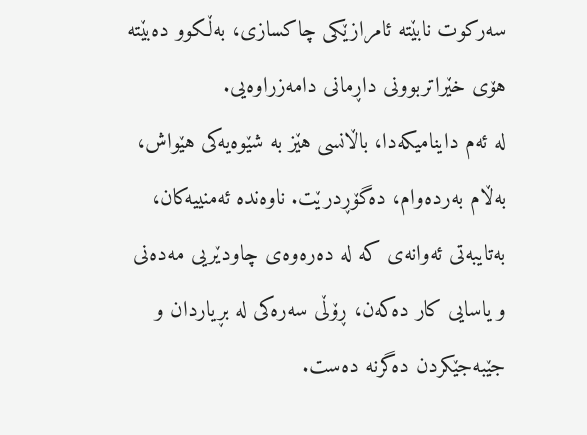سەرکوت نابێتە ئامرازێکی چاکسازی، بەڵکوو دەبێتە هۆی خێراتربوونی داڕمانی دامەزراوەیی.
لە ئەم داینامیکەدا، باڵانسی هێز بە شێوەیەکی هێواش، بەڵام بەردەوام، دەگۆڕدرێت. ناوەندە ئەمنییەکان، بەتایبەتی ئەوانەی کە لە دەرەوەی چاودێریی مەدەنی و یاسایی کار دەکەن، ڕۆڵی سەرەکی لە بڕیاردان و جێبەجێکردن دەگرنە دەست.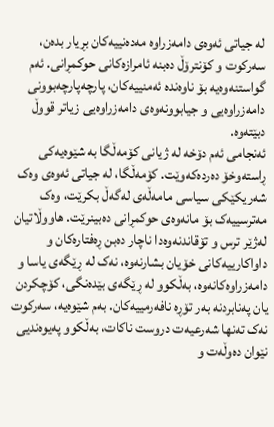لە جیاتی ئەوەی دامەزراوە مەدەنییەکان بڕیار بدەن، سەرکوت و کۆنترۆڵ دەبنە ئامرازەکانی حوکمڕانی. ئەم گواستنەوەیە بۆ ناوەندە ئەمنییەکان، پارچەپارچەبوونی دامەزراوەیی و جیابوونەوەی دامەزراوەیی زیاتر قووڵ دبێتەوە.
ئەنجامی ئەم دۆخە لە ژیانی کۆمەڵگا بە شێوەیەکی ڕاستەوخۆ دەردەکەوێت. کۆمەڵگا، لە جیاتی ئەوەی وەک شەریکێکی سیاسی مامەڵەی لەگەڵ بکرێت، وەک مەترسییەک بۆ مانەوەی حوکمڕانی دەبینرێت. هاووڵاتیان لەژێر ترس و تۆقاندنەوەدا ناچار دەبن ڕەفتارەکان و داواکارییەکانی خۆیان بشارنەوە، نەک لە ڕێگەی یاسا و دامەزراوەکانەوە، بەڵکوو لە ڕێگەی بێدەنگی، کۆچکردن یان پەنابردنە بەر تۆڕە نافەرمییەکان. بەم شێوەیە، سەرکوت نەک تەنها شەرعیەت دروست ناکات، بەڵکوو پەیوەندیی نێوان دەوڵەت و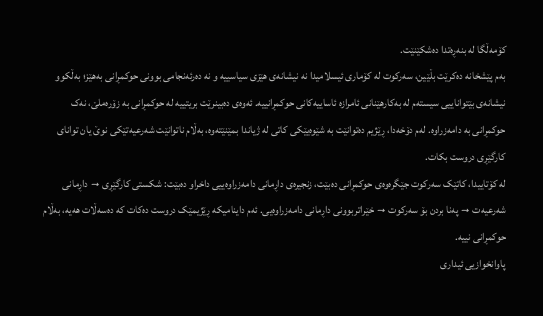کۆمەڵگا لە بنەڕەتدا دەشکێنێت.
بەم پێشخانە دەکرێت بڵێین، سەرکوت لە کۆماری ئیسلامیدا نە نیشانەی هێزی سیاسییە و نە دەرئەنجامی بوونی حوکمڕانی بەهێز؛ بەڵکوو نیشانەی بێتواناییی سیستەم لە بەکارهێنانی ئامرازە ئاساییەکانی حوکمڕانییە. ئەوەی دەبینرێت بریتییە لە حوکمڕانی بە زۆرەملێ، نەک حوکمڕانی بە دامەزراوە. لەم دۆخەدا، ڕێژیم دەتوانێت بە شێوەیێکی کاتی لە ژیاندا بمێنێتەوە، بەڵام ناتوانێت شەرعیەتێکی نوێ یان توانای کارگێڕی دروست بکات.
لە کۆتاییدا، کاتێک سەرکوت جێگرەوەی حوکمڕانی دەبێت، زنجیرەی داڕمانی دامەزراوەییی داخراو دەبێت: شکستی کارگێڕی → داڕمانی شەرعیەت → پەنا بردن بۆ سەرکوت → خێراتربوونی داڕمانی دامەزراوەیی. ئەم داینامیکە ڕێژیمێک دروست دەکات کە دەسەڵات هەیە، بەڵام حوکمڕانی نییە.
پاوانخوازیی ئیداری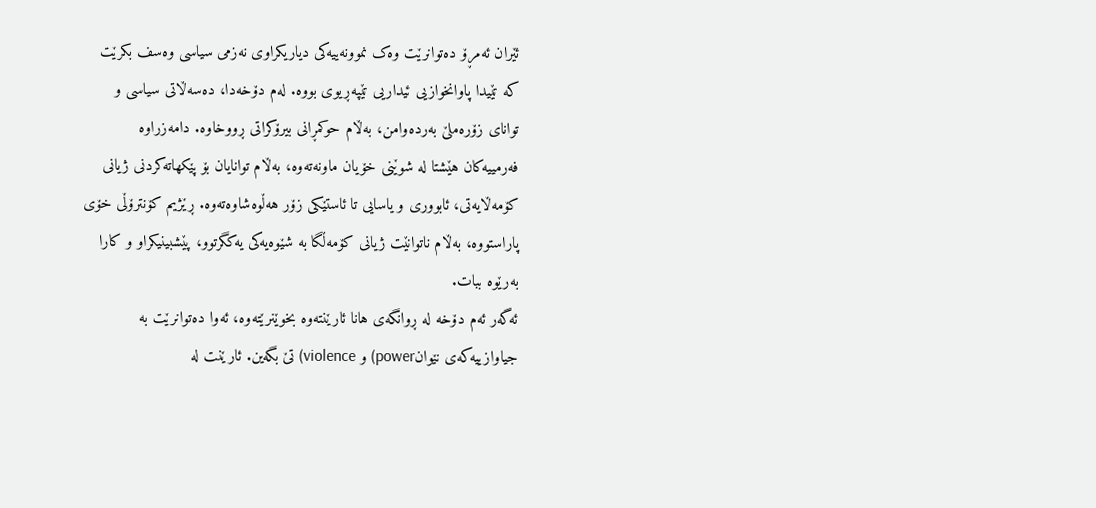ئێران ئەمڕۆ دەتوانرێت وەک نموونەییەکی دیاریکراوی نەزمی سیاسی وەسف بکرێت کە تێیدا پاوانخوازیی ئیداریی تێپەڕیوی بووە. لەم دۆخەدا، دەسەڵاتی سیاسی و توانای زۆرەملێ بەردەوامن، بەڵام حوکمڕانی بیرۆکراتی ڕووخاوە. دامەزراوە فەرمییەکان هێشتا لە شوێنی خۆیان ماونەتەوە، بەڵام توانایان بۆ پێکهاتەکردنی ژیانی کۆمەڵایەتی، ئابووری و یاسایی تا ئاستێکی زۆر هەڵوەشاوەتەوە. ڕێژیم کۆنترۆڵی خۆی پاراستووە، بەڵام ناتوانێت ژیانی کۆمەڵگا بە شێوەیەکی یەکگرتوو، پێشبینیکراو و کارا بەرێوە ببات.
ئەگەر ئەم دۆخە لە ڕوانگەی هانا ئارێنتەوە بخوێنرێتەوە، ئەوا دەتوانرێت بە جیاوازییەکەی نێوانpower) و violence) تێ بگەین. ئارێنت لە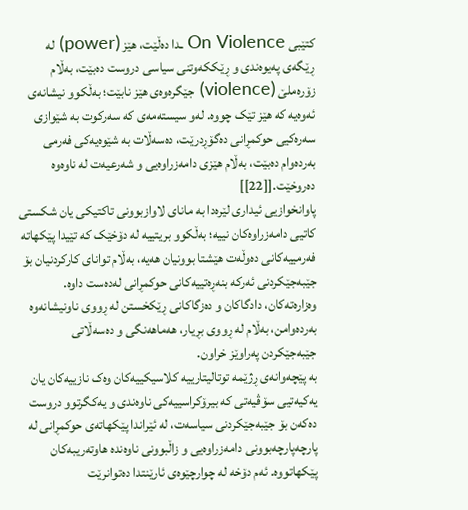کتێبی On Violence ـدا دەڵێت، هێز (power) لە ڕێگەی پەیوەندی و ڕێککەوتنی سیاسی دروست دەبێت، بەڵام زۆرەملێ (violence) جێگرەوەی هێز نابێت؛ بەڵکوو نیشانەی ئەوەیە کە هێز تێک چووە. لەو سیستەمەی کە سەرکوت بە شێوازی سەرەکیی حوکمڕانی دەگۆڕدرێت، دەسەڵات بە شێوەیەکی فەرمی بەردەوام دەبێت، بەڵام هێزی دامەزراوەیی و شەرعیەت لە ناوەوە دەروخێت.[[22]]
پاوانخوازیی ئیداری لێرەدا بە مانای لاوازبوونی تاکتیکی یان شکستی کاتیی دامەزراوەکان نییە؛ بەڵکوو بریتییە لە دۆخێک کە تێیدا پێکهاتە فەرمییەکانی دەوڵەت هێشتا بوونیان هەیە، بەڵام توانای کارکردنیان بۆ جێبەجێکردنی ئەرکە بنەڕەتییەکانی حوکمڕانی لەدەست داوە. وەزارەتەکان، دادگاکان و دەزگاکانی ڕێکخستن لە ڕووی ناونیشانەوە بەردەوامن، بەڵام لە ڕووی بڕیار، هەماهەنگی و دەسەڵاتی جێبەجێکردن پەراوێز خراون.
بە پێچەوانەی ڕژێمە توتالیتارییە کلاسیکییەکان وەک نازییەکان یان یەکیەتیی سۆڤیەتی کە بیرۆکراسییەکی ناوەندی و یەکگرتوو دروست دەکەن بۆ جێبەجێکردنی سیاسەت، لە ئێراندا پێکهاتەی حوکمڕانی لە پارچەپارچەبوونی دامەزراوەیی و زاڵبوونی ناوەندە هاوتەریبەکان پێکهاتووە. ئەم دۆخە لە چوارچێوەی ئارێنتدا دەتوانرێت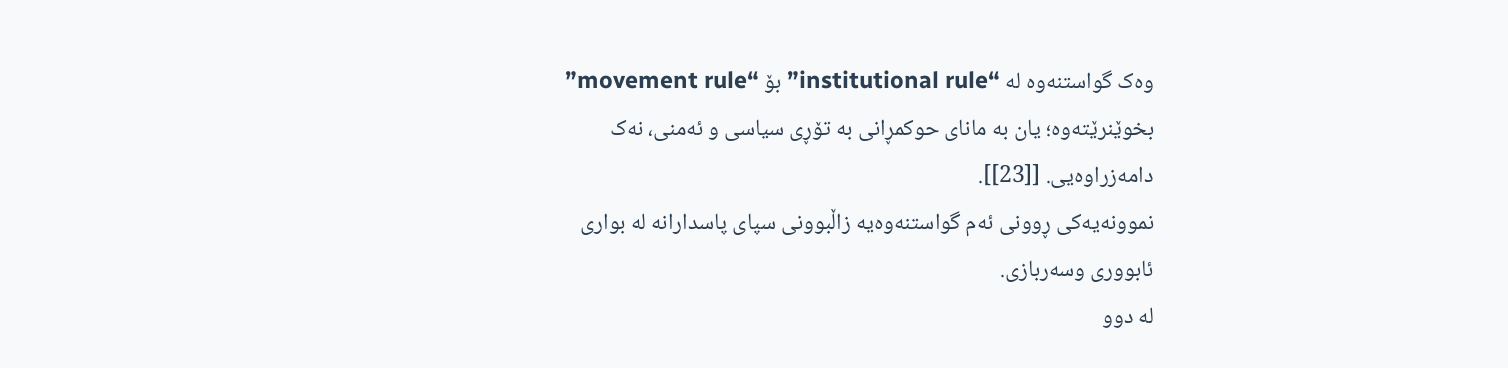وەک گواستنەوە لە “institutional rule” بۆ “movement rule” بخوێنرێتەوە؛ یان بە مانای حوکمڕانی بە تۆڕی سیاسی و ئەمنی، نەک دامەزراوەیی. [[23]].
نموونەیەکی ڕوونی ئەم گواستنەوەیە زاڵبوونی سپای پاسدارانە لە بواری ئابووری وسەربازی.
لە دوو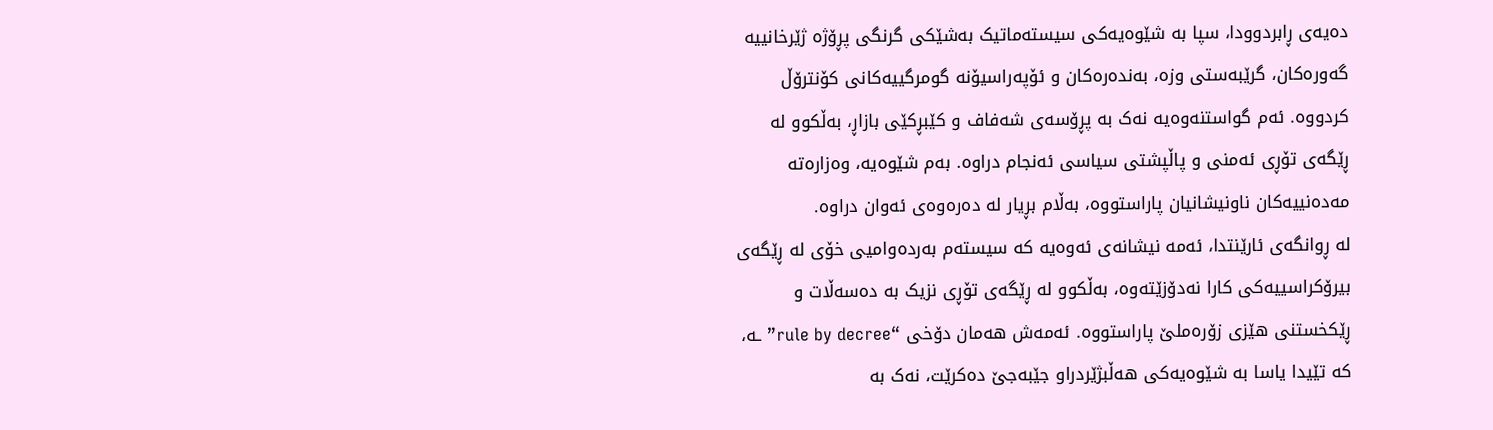دەیەی ڕابردوودا، سپا بە شێوەیەکی سیستەماتیک بەشێکی گرنگی پڕۆژە ژێرخانییە گەورەکان، گرێبەستی وزە، بەندەرەکان و ئۆپەراسیۆنە گومرگییەکانی کۆنترۆڵ کردووە. ئەم گواستنەوەیە نەک بە پڕۆسەی شەفاف و کێبڕکێی بازاڕ، بەڵکوو لە ڕێگەی تۆڕی ئەمنی و پاڵپشتی سیاسی ئەنجام دراوە. بەم شێوەیە، وەزارەتە مەدەنییەکان ناونیشانیان پاراستووە، بەڵام بڕیار لە دەرەوەی ئەوان دراوە.
لە ڕوانگەی ئارێنتدا، ئەمە نیشانەی ئەوەیە کە سیستەم بەردەوامیی خۆی لە ڕێگەی بیرۆکراسییەکی کارا نەدۆزێتەوە، بەڵکوو لە ڕێگەی تۆڕی نزیک بە دەسەڵات و ڕێکخستنی هێزی زۆرەملێ پاراستووە. ئەمەش هەمان دۆخی “rule by decree” ـە، کە تێیدا یاسا بە شێوەیەکی هەڵبژێردراو جێبەجێ دەکرێت، نەک بە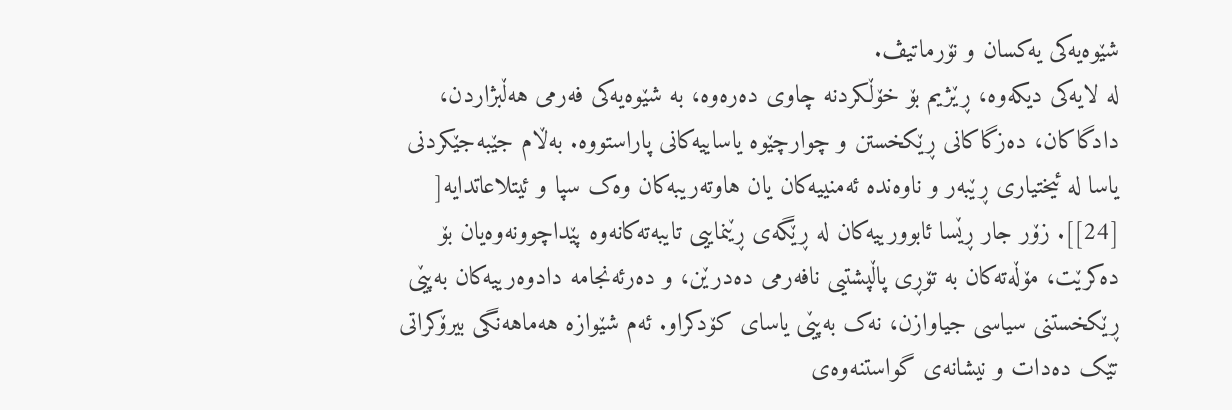شێوەیەکی یەکسان و نۆرماتیڤ.
لە لایەکی دیکەوە، ڕێژیم بۆ خۆڵکردنە چاوی دەرەوە، بە شێوەیەکی فەرمی هەڵبژاردن، دادگاکان، دەزگاکانی ڕێکخستن و چوارچێوە یاساییەکانی پاراستووە. بەڵام جێبەجێکردنی یاسا لە ئیختیاری ڕێبەر و ناوەندە ئەمنییەکان یان هاوتەریبەکان وەک سپا و ئیتلاعاتدایە[ [24]]. زۆر جار ڕێسا ئابوورییەکان لە ڕێگەی ڕێنماییی تایبەتەکانەوە پێداچوونەوەیان بۆ دەکرێت، مۆڵەتەکان بە تۆڕی پاڵپشتیی نافەرمی دەدرێن، و دەرئەنجامە دادوەرییەکان بەپێی ڕێکخستنی سیاسی جیاوازن، نەک بەپێی یاسای کۆدکراو. ئەم شێوازە هەماهەنگی بیرۆکراتی تێک دەدات و نیشانەی گواستنەوەی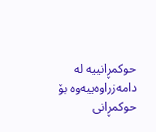حوکمڕانییە لە دامەزراوەییەوە بۆ حوکمڕانی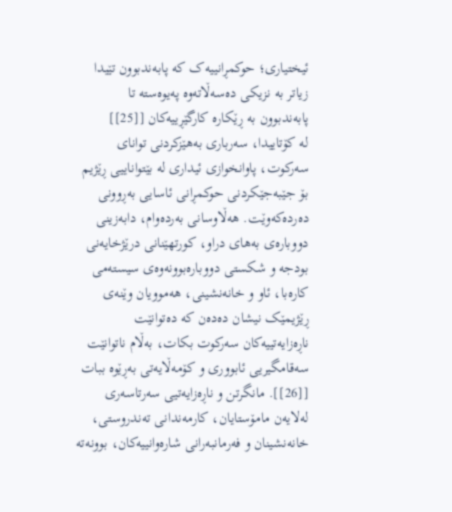ئیختیاری؛ حوکمڕانییەک کە پابەندبوون تێیدا زیاتر بە نزیکی دەسەڵاتەوە پەیوەستە تا پابەندبوون بە ڕێکارە کارگێڕییەکان [[25]]
لە کۆتاییدا، سەرباری بەهێزکردنی توانای سەرکوت، پاوانخوازی ئیداری لە بێتواناییی ڕێژیم بۆ جێبەجێکردنی حوکمڕانی ئاسایی بەڕوونی دەردەکەوێت. هەڵاوسانی بەردەوام، دابەزینی دووبارەی بەهای دراو، کورتهێنانی درێژخایەنی بودجە و شکستی دووبارەبوونەوەی سیستەمی کارەبا، ئاو و خانەنشینی، هەموویان وێنەی ڕێژیمێک نیشان دەدەن کە دەتوانێت ناڕەزایەتییەکان سەرکوت بکات، بەڵام ناتوانێت سەقامگیریی ئابووری و کۆمەڵایەتی بەڕێوە ببات [[26]]. مانگرتن و ناڕەزایەتیی سەرتاسەری لەلایەن مامۆستایان، کارمەندانی تەندروستی، خانەنشینان و فەرمانبەرانی شارەوانییەکان، بوونەتە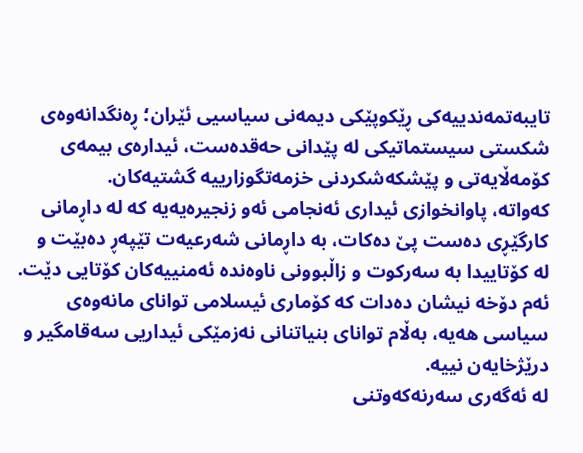تایبەتمەندییەکی ڕێکوپێکی دیمەنی سیاسیی ئێران؛ ڕەنگدانەوەی شکستی سیستماتیکی لە پێدانی حەقدەست، ئیدارەی بیمەی کۆمەڵایەتی و پێشکەشکردنی خزمەتگوزارییە گشتیەکان.
کەواتە، پاوانخوازی ئیداری ئەنجامی ئەو زنجیرەیەیە کە لە داڕمانی کارگێڕی دەست پێ دەکات، بە داڕمانی شەرعیەت تێپەڕ دەبێت و لە کۆتاییدا بە سەرکوت و زاڵبوونی ناوەندە ئەمنییەکان کۆتایی دێت. ئەم دۆخە نیشان دەدات کە کۆماری ئیسلامی توانای مانەوەی سیاسی هەیە، بەڵام توانای بنیاتنانی نەزمێکی ئیداریی سەقامگیر و درێژخایەن نییە.
لە ئەگەری سەرنەکەوتنی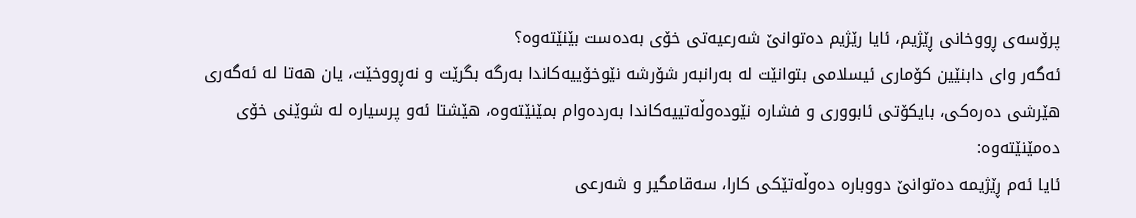پرۆسەی ڕووخانی ڕێژیم، ئایا رێژیم دەتوانێ شەرعیەتی خۆی بەدەست بێنێتەوە؟
ئەگەر وای دابنێین کۆماری ئیسلامی بتوانێت لە بەرانبەر شۆرشە نێوخۆییەکاندا بەرگە بگرێت و نەڕووخێت، یان هەتا لە ئەگەری هێرشی دەرەکی، بایکۆتی ئابووری و فشارە نێودەوڵەتییەکاندا بەردەوام بمێنێتەوە، هێشتا ئەو پرسیارە لە شوێنی خۆی دەمێنێتەوە:
ئایا ئەم ڕێژیمە دەتوانێ دووبارە دەوڵەتێکی کارا، سەقامگیر و شەرعی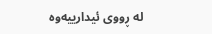لە ڕووی ئیدارییەوە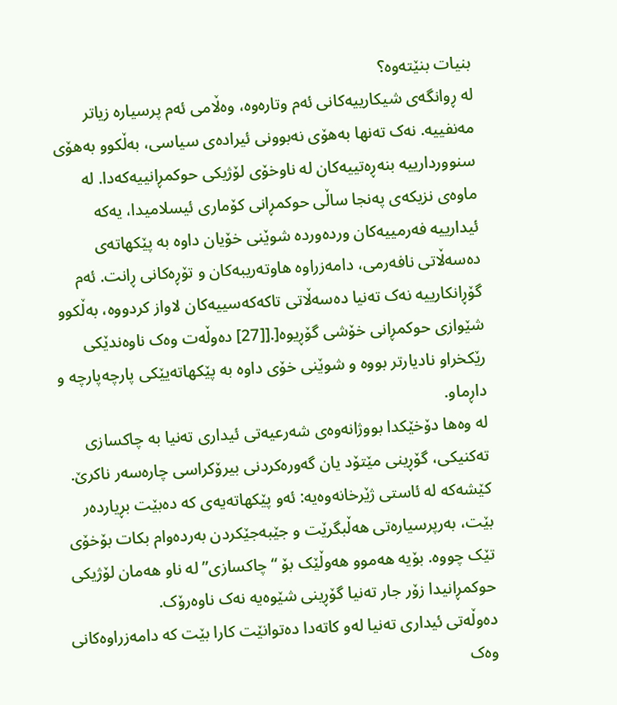بنیات بنێتەوە؟
لە ڕوانگەی شیکارییەکانی ئەم وتارەوە، وەڵامی ئەم پرسیارە زیاتر مەنفییە. نەک تەنها بەهۆی نەبوونی ئیرادەی سیاسی، بەڵکوو بەهۆی سنووردارییە بنەڕەتییەکان لە ناوخۆی لۆژیکی حوکمڕانییەکەدا. لە ماوەی نزیکەی پەنجا ساڵی حوکمڕانی کۆماری ئیسلامیدا، یەکە ئیدارییە فەرمییەکان وردەوردە شوێنی خۆیان داوە بە پێکهاتەی دەسەڵاتی نافەرمی، دامەزراوە هاوتەریبەکان و تۆڕەکانی ڕانت. ئەم گۆڕانکارییە نەک تەنیا دەسەڵاتی تاکەکەسییەکان لاواز کردووە، بەڵکوو شێوازی حوکمڕانی خۆشی گۆڕیوە[.[[27] دەوڵەت وەک ناوەندێکی رێکخراو نادیارتر بووە و شوێنی خۆی داوە بە پێکهاتەیێکی پارچەپارچە و داڕماو.
لە وەها دۆخێکدا بووژانەوەی شەرعیەتی ئیداری تەنیا بە چاکسازی تەکنیکی، گۆڕینی مێتۆد یان گەورەکردنی بیرۆکراسی چارەسەر ناکرێ. کێشەکە لە ئاستی ژێرخانەوەیە: ئەو پێکهاتەیەی کە دەبێت بڕیاردەر بێت، بەرپرسیارەتی هەڵبگرێت و جێبەجێکردن بەردەوام بکات بۆخۆی تێک چووە. بۆیە هەموو هەوڵێک بۆ “چاکسازی” لە ناو هەمان لۆژیکی حوکمڕانیدا زۆر جار تەنیا گۆڕینی شێوەیە نەک ناوەرۆک.
دەوڵەتی ئیداری تەنیا لەو کاتەدا دەتوانێت کارا بێت کە دامەزراوەکانی وەک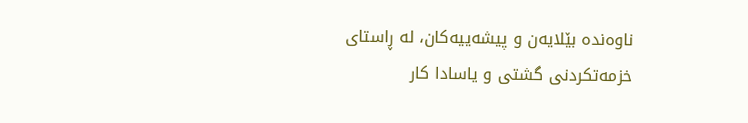ناوەندە بێلایەن و پیشەییەکان، لە ڕاستای خزمەتکردنی گشتی و یاسادا کار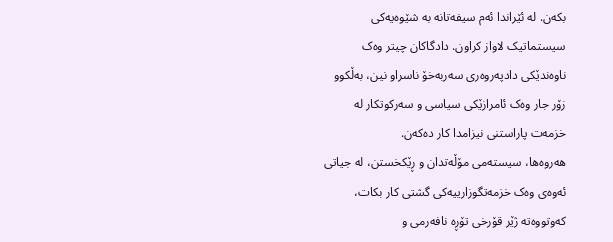بکەن. لە ئێراندا ئەم سیفەتانە بە شێوەیەکی سیستماتیک لاواز کراون. دادگاکان چیتر وەک ناوەندێکی دادپەروەری سەربەخۆ ناسراو نین، بەڵکوو زۆر جار وەک ئامرازێکی سیاسی و سەرکوتکار لە خزمەت پاراستنی نیزامدا کار دەکەن.
هەروەها، سیستەمی مۆڵەتدان و ڕێکخستن، لە جیاتی ئەوەی وەک خزمەتگوزارییەکی گشتی کار بکات، کەوتووەتە ژێر قۆرخی تۆڕە نافەرمی و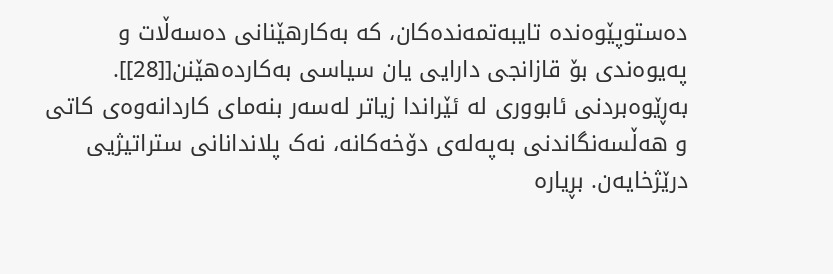دەستوپێوەندە تایبەتمەندەکان، کە بەکارهێنانی دەسەڵات و پەیوەندی بۆ قازانجی دارایی یان سیاسی بەکاردەهێنن[[28]].
بەڕێوەبردنی ئابووری لە ئێراندا زیاتر لەسەر بنەمای کاردانەوەی کاتی و هەڵسەنگاندنی بەپەلەی دۆخەکانە، نەک پلاندانانی ستراتیژیی درێژخایەن. بڕیارە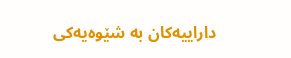داراییەکان بە شێوەیەکی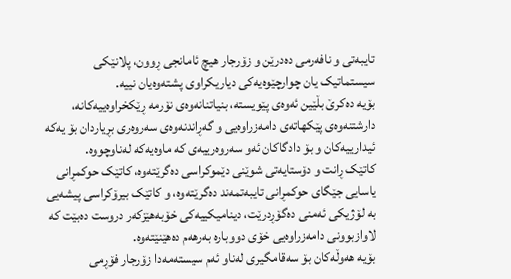تایبەتی و نافەرمی دەدرێن و زۆرجار هیچ ئامانجی ڕوون، پلانێکی سیستماتیک یان چوارچێوەیەکی دیاریکراوی پشتەوەیان نییە.
بۆیە دەکرێ بڵێین ئەوەی پێویستە، بنیاتنانەوەی نۆرمە ڕێکخراوەییەکانە، دارشتنەوەی پێکهاتەی دامەزراوەیی و گەڕاندنەوەی سەروەری بڕیاردان بۆ یەکە ئیدارییەکان و بۆ دادگاکان ئەو سەروەرییەی کە ماوەیەکە لەناوچووە.
کاتێک ڕانت و دۆستایەتی شوێنی دێموکراسی دەگرێتەوە، کاتێک حوکمڕانی یاسایی جێگای حوکمڕانی تایبەتمەند دەگرێتەوە، و کاتێک بیرۆکراسی پیشەیی بە لۆژیکی ئەمنی دەگۆڕدرێت، دینامیکییەکی خۆبەهێزکەر دروست دەبێت کە لاوازبوونی دامەزراوەیی خۆی دووبارە بەرهەم دەهێنێتەوە.
بۆیە هەوڵەکان بۆ سەقامگیری لەناو ئەم سیستەمەدا زۆرجار فۆڕمی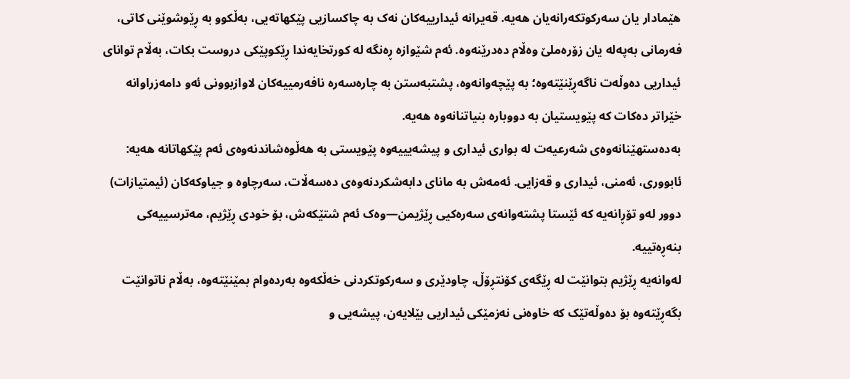هێمادار یان سەرکوتکەرانەیان هەیە. قەیرانە ئیدارییەکان نەک بە چاکسازیی پێکهاتەیی، بەڵکوو بە ڕێوشوێنی کاتی، فەرمانی بەپەلە یان زۆرەملێ وەڵام دەدرێنەوە. ئەم شێوازە ڕەنگە لە کورتخایەندا ڕێکوپێکی دروست بکات، بەڵام توانای ئیداریی دەوڵەت ناگەڕێنێتەوە؛ بە پێچەوانەوە، پشتبەستن بە چارەسەرە نافەرمییەکان لاوازبوونی ئەو دامەزراوانە خێراتر دەکات کە پێویستیان بە دووبارە بنیاتنانەوە هەیە.
بەدەستهێنانەوەی شەرعیەت لە بواری ئیداری و پیشەیییەوە پێویستی بە هەڵوەشاندنەوەی ئەم پێکهاتانە هەیە: ئابووری، ئەمنی، ئیداری و قەزایی. ئەمەش بە مانای دابەشکردنەوەی دەسەڵات، سەرچاوە و جیاوکەکان (ئیمتیازات) دوور لەو تۆڕانەیە کە ئێستا پشتەوانەی سەرەکیی ڕێژیمن—وەک ئەم شتێکەش، بۆ خودی ڕێژیم، مەترسییەکی بنەڕەتییە.
لەوانەیە ڕێژیم بتوانێت لە ڕێگەی کۆنتڕۆڵ، چاودێری و سەرکوتکردنی خەڵکەوە بەردەوام بمێنێتەوە، بەڵام ناتوانێت بگەڕێتەوە بۆ دەوڵەتێک کە خاوەنی نەزمێکی ئیداریی بێلایەن، پیشەیی و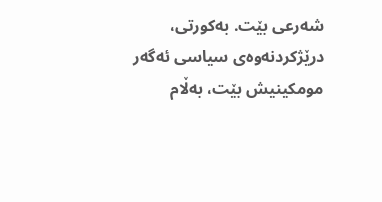شەرعی بێت. بەکورتی، درێژکردنەوەی سیاسی ئەگەر مومکینیش بێت، بەڵام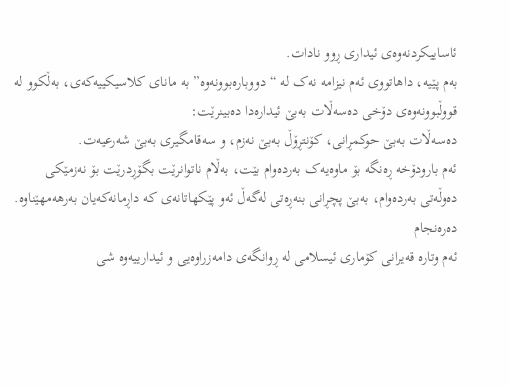ئاساییکردنەوەی ئیداری ڕوو نادات.
بەم پێیە، داهاتووی ئەم نیزامە نەک لە “دووبارەبوونەوە” بە مانای کلاسیکییەکەی، بەڵکوو لە قووڵبوونەوەی دۆخی دەسەڵات بەبێ ئیدارەدا دەبینرێت:
دەسەڵات بەبێ حوکمڕانی، کۆنتڕۆڵ بەبێ نەزم، و سەقامگیری بەبێ شەرعیەت.
ئەم بارودۆخە ڕەنگە بۆ ماوەیەک بەردەوام بێت، بەڵام ناتوانرێت بگۆڕدرێت بۆ نەزمێکی دەوڵەتی بەردەوام، بەبێ پچڕانی بنەڕەتی لەگەڵ ئەو پێکهاتانەی کە داڕمانەکەیان بەرهەمهێناوە.
دەرەنجام
ئەم وتارە قەیرانی کۆماری ئیسلامی لە ڕوانگەی دامەزراوەیی و ئیدارییەوە شی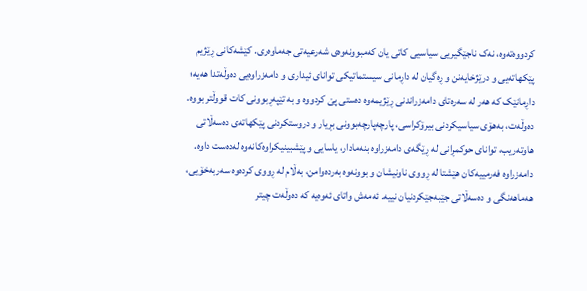کردووەتەوە، نەک ناجێگیریی سیاسیی کاتی یان کەمبوونەوەی شەرعیەتی جەماوەری. کێشەکانی ڕێژیم پێکهاتەیی و درێژخایەنن و ڕەگیان لە داڕمانی سیستماتیکی توانای ئیداری و دامەزراوەیی دەوڵەتدا هەیە؛ داڕمانێک کە هەر لە سەرەتای دامەزراندنی ڕێژیمەوە دەستی پێ کردووە و بە تێپەڕبوونی کات قووڵتر بووە.
دەوڵەت، بەهۆی سیاسیکردنی بیرۆکراسی، پارچەپارچەبوونی بڕیار و دروستکردنی پێکهاتەی دەسەڵاتی هاوتەریب، توانای حوکمڕانی لە ڕێگەی دامەزراوە بنەمادار، یاسایی و پێشبینیکراوەکانەوە لەدەست داوە. دامەزراوە فەرمییەکان هێشتا لە ڕووی ناونیشان و بوونەوە بەردەوامن، بەڵام لە ڕووی کردەوە سەربەخۆیی، هەماهەنگی و دەسەڵاتی جێبەجێکردنیان نییە. ئەمەش واتای ئەوەیە کە دەوڵەت چیتر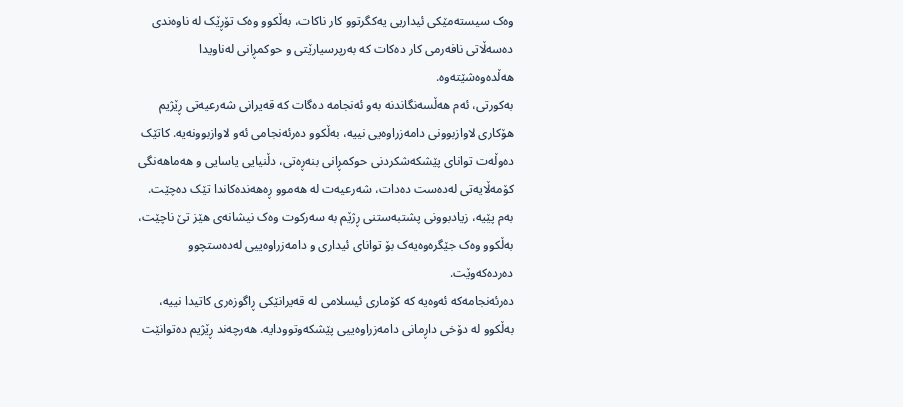وەک سیستەمێکی ئیداریی یەکگرتوو کار ناکات، بەڵکوو وەک تۆڕێک لە ناوەندی دەسەڵاتی نافەرمی کار دەکات کە بەرپرسیارێتی و حوکمڕانی لەناویدا هەڵدەوەشێتەوە.
بەکورتی، ئەم هەڵسەنگاندنە بەو ئەنجامە دەگات کە قەیرانی شەرعیەتی ڕێژیم هۆکاری لاوازبوونی دامەزراوەیی نییە، بەڵکوو دەرئەنجامی ئەو لاوازبوونەیە. کاتێک دەوڵەت توانای پێشکەشکردنی حوکمڕانی بنەڕەتی، دڵنیایی یاسایی و هەماهەنگی کۆمەڵایەتی لەدەست دەدات، شەرعیەت لە هەموو ڕەهەندەکاندا تێک دەچێت. بەم پێیە، زیادبوونی پشتبەستنی ڕژێم بە سەرکوت وەک نیشانەی هێز تێ ناچێت، بەڵکوو وەک جێگرەوەیەک بۆ توانای ئیداری و دامەزراوەییی لەدەستچوو دەردەکەوێت.
دەرئەنجامەکە ئەوەیە کە کۆماری ئیسلامی لە قەیرانێکی ڕاگوزەری کاتیدا نییە، بەڵکوو لە دۆخی داڕمانی دامەزراوەییی پێشکەوتوودایە. هەرچەند ڕێژیم دەتوانێت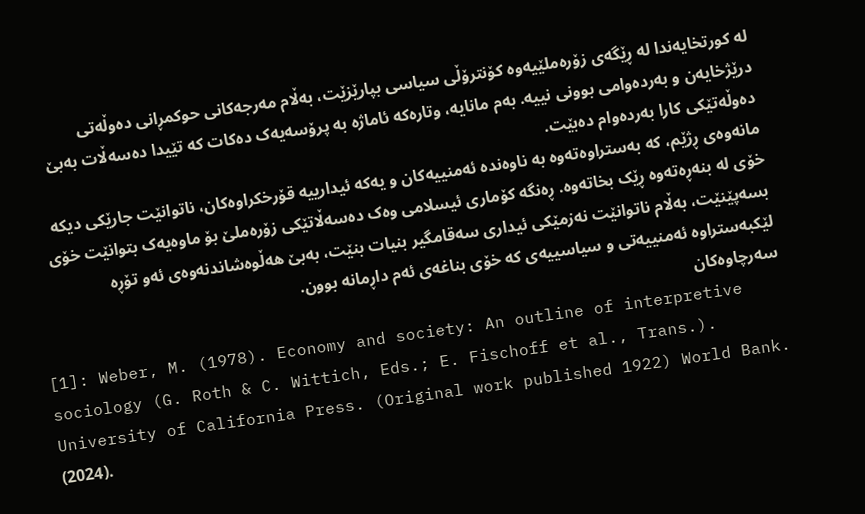لە کورتخایەندا لە ڕێگەی زۆرەملێیەوە کۆنترۆڵی سیاسی بپارێزێت، بەڵام مەرجەکانی حوکمڕانی دەوڵەتی درێژخایەن و بەردەوامی بوونی نییە. بەم مانایە، وتارەکە ئاماژە بە پرۆسەیەک دەکات کە تێیدا دەسەڵات بەبێ دەوڵەتێکی کارا بەردەوام دەبێت.
مانەوەی ڕژێم، کە بەستراوەتەوە بە ناوەندە ئەمنییەکان و یەکە ئیدارییە قۆرخکراوەکان، ناتوانێت جارێکی دیکە خۆی لە بنەڕەتەوە ڕێک بخاتەوە. ڕەنگە کۆماری ئیسلامی وەک دەسەڵاتێکی زۆرەملێ بۆ ماوەیەک بتوانێت خۆی بسەپێنێت، بەڵام ناتوانێت نەزمێکی ئیداری سەقامگیر بنیات بنێت، بەبێ هەڵوەشاندنەوەی ئەو تۆڕە لێکبەستراوە ئەمنییەتی و سیاسییەی کە خۆی بناغەی ئەم داڕمانە بوون.
سەرچاوەکان
[1]: Weber, M. (1978). Economy and society: An outline of interpretive sociology (G. Roth & C. Wittich, Eds.; E. Fischoff et al., Trans.). University of California Press. (Original work published 1922) World Bank. (2024).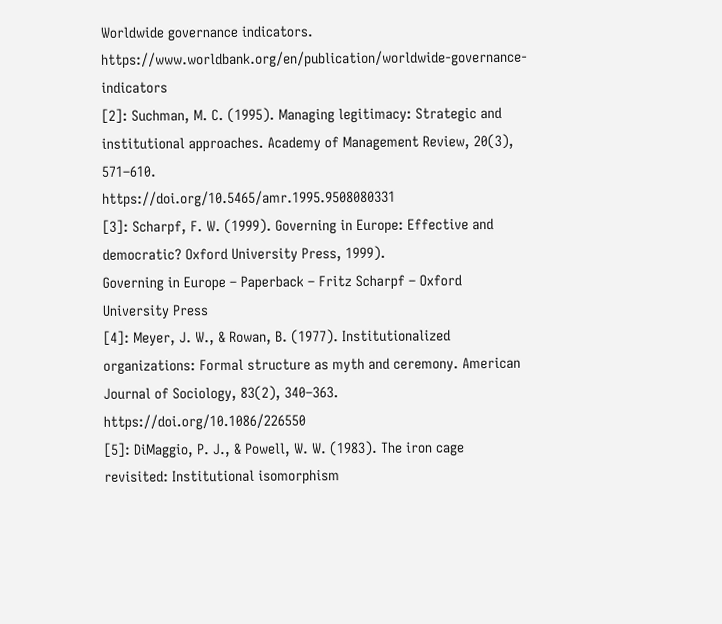Worldwide governance indicators.
https://www.worldbank.org/en/publication/worldwide-governance-indicators
[2]: Suchman, M. C. (1995). Managing legitimacy: Strategic and institutional approaches. Academy of Management Review, 20(3), 571–610.
https://doi.org/10.5465/amr.1995.9508080331
[3]: Scharpf, F. W. (1999). Governing in Europe: Effective and democratic? Oxford University Press, 1999).
Governing in Europe – Paperback – Fritz Scharpf – Oxford University Press
[4]: Meyer, J. W., & Rowan, B. (1977). Institutionalized organizations: Formal structure as myth and ceremony. American Journal of Sociology, 83(2), 340–363.
https://doi.org/10.1086/226550
[5]: DiMaggio, P. J., & Powell, W. W. (1983). The iron cage revisited: Institutional isomorphism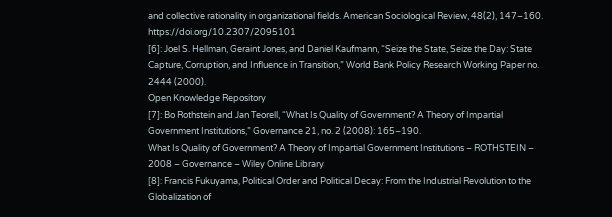and collective rationality in organizational fields. American Sociological Review, 48(2), 147–160. https://doi.org/10.2307/2095101
[6]: Joel S. Hellman, Geraint Jones, and Daniel Kaufmann, “Seize the State, Seize the Day: State Capture, Corruption, and Influence in Transition,” World Bank Policy Research Working Paper no. 2444 (2000).
Open Knowledge Repository
[7]: Bo Rothstein and Jan Teorell, “What Is Quality of Government? A Theory of Impartial Government Institutions,” Governance 21, no. 2 (2008): 165–190.
What Is Quality of Government? A Theory of Impartial Government Institutions – ROTHSTEIN – 2008 – Governance – Wiley Online Library
[8]: Francis Fukuyama, Political Order and Political Decay: From the Industrial Revolution to the Globalization of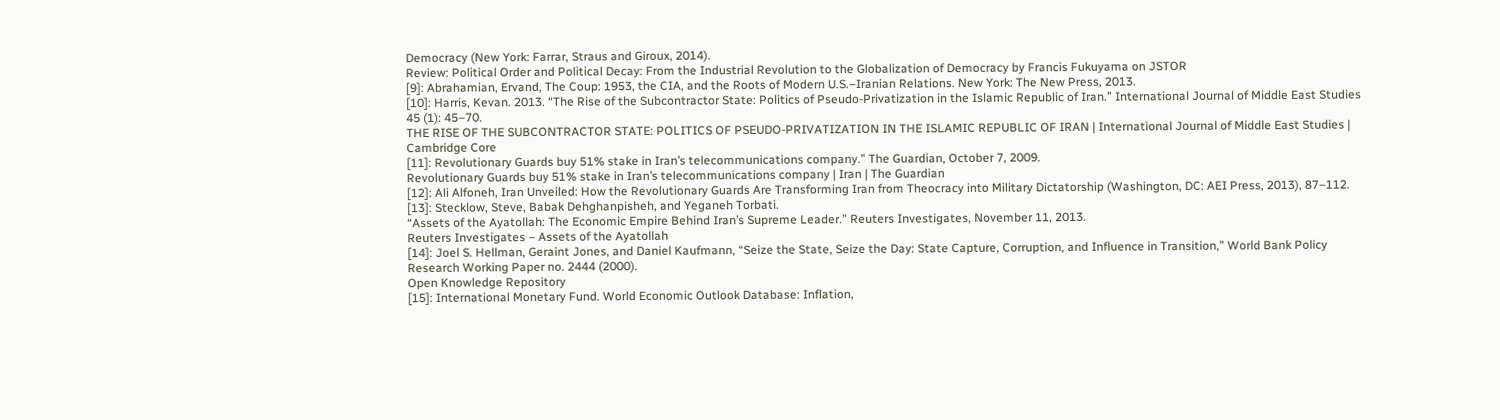Democracy (New York: Farrar, Straus and Giroux, 2014).
Review: Political Order and Political Decay: From the Industrial Revolution to the Globalization of Democracy by Francis Fukuyama on JSTOR
[9]: Abrahamian, Ervand, The Coup: 1953, the CIA, and the Roots of Modern U.S.–Iranian Relations. New York: The New Press, 2013.
[10]: Harris, Kevan. 2013. “The Rise of the Subcontractor State: Politics of Pseudo-Privatization in the Islamic Republic of Iran.” International Journal of Middle East Studies 45 (1): 45–70.
THE RISE OF THE SUBCONTRACTOR STATE: POLITICS OF PSEUDO-PRIVATIZATION IN THE ISLAMIC REPUBLIC OF IRAN | International Journal of Middle East Studies | Cambridge Core
[11]: Revolutionary Guards buy 51% stake in Iran’s telecommunications company.” The Guardian, October 7, 2009.
Revolutionary Guards buy 51% stake in Iran’s telecommunications company | Iran | The Guardian
[12]: Ali Alfoneh, Iran Unveiled: How the Revolutionary Guards Are Transforming Iran from Theocracy into Military Dictatorship (Washington, DC: AEI Press, 2013), 87–112.
[13]: Stecklow, Steve, Babak Dehghanpisheh, and Yeganeh Torbati.
“Assets of the Ayatollah: The Economic Empire Behind Iran’s Supreme Leader.” Reuters Investigates, November 11, 2013.
Reuters Investigates – Assets of the Ayatollah
[14]: Joel S. Hellman, Geraint Jones, and Daniel Kaufmann, “Seize the State, Seize the Day: State Capture, Corruption, and Influence in Transition,” World Bank Policy Research Working Paper no. 2444 (2000).
Open Knowledge Repository
[15]: International Monetary Fund. World Economic Outlook Database: Inflation,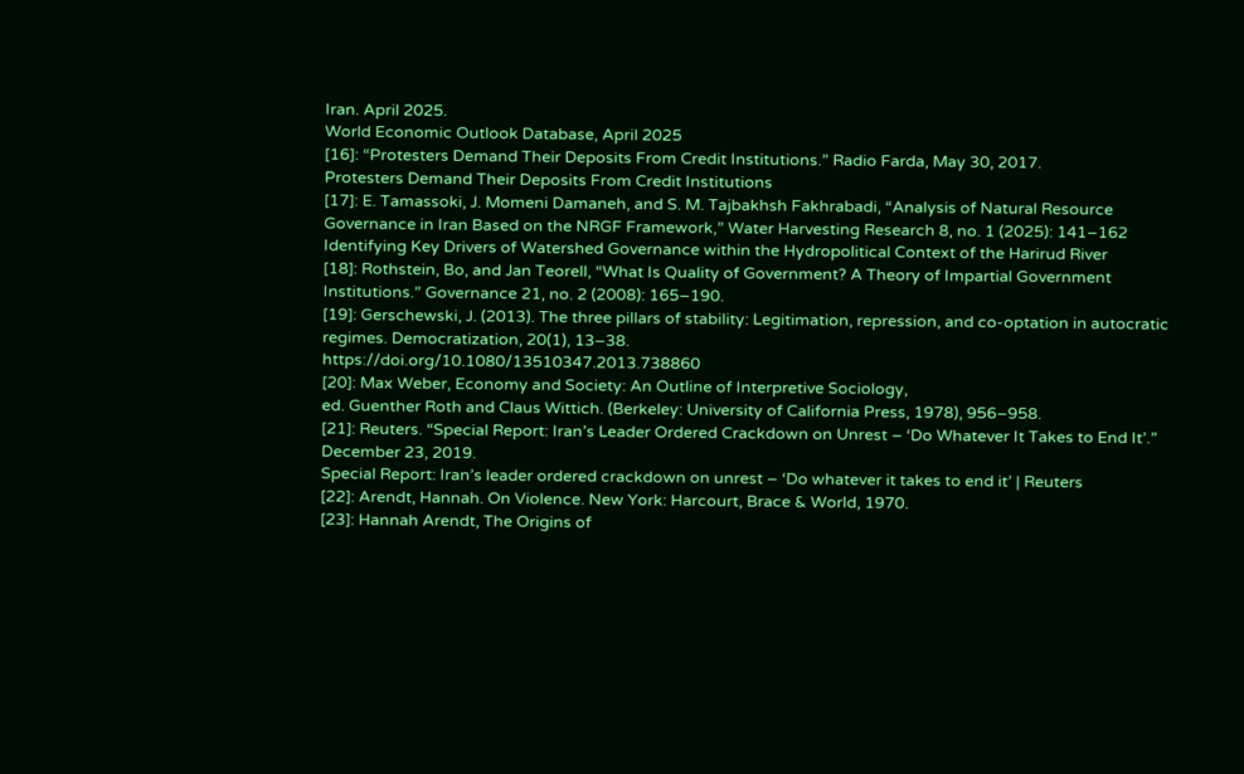Iran. April 2025.
World Economic Outlook Database, April 2025
[16]: “Protesters Demand Their Deposits From Credit Institutions.” Radio Farda, May 30, 2017.
Protesters Demand Their Deposits From Credit Institutions
[17]: E. Tamassoki, J. Momeni Damaneh, and S. M. Tajbakhsh Fakhrabadi, “Analysis of Natural Resource Governance in Iran Based on the NRGF Framework,” Water Harvesting Research 8, no. 1 (2025): 141–162
Identifying Key Drivers of Watershed Governance within the Hydropolitical Context of the Harirud River
[18]: Rothstein, Bo, and Jan Teorell, “What Is Quality of Government? A Theory of Impartial Government Institutions.” Governance 21, no. 2 (2008): 165–190.
[19]: Gerschewski, J. (2013). The three pillars of stability: Legitimation, repression, and co-optation in autocratic regimes. Democratization, 20(1), 13–38.
https://doi.org/10.1080/13510347.2013.738860
[20]: Max Weber, Economy and Society: An Outline of Interpretive Sociology,
ed. Guenther Roth and Claus Wittich. (Berkeley: University of California Press, 1978), 956–958.
[21]: Reuters. “Special Report: Iran’s Leader Ordered Crackdown on Unrest – ‘Do Whatever It Takes to End It’.” December 23, 2019.
Special Report: Iran’s leader ordered crackdown on unrest – ‘Do whatever it takes to end it’ | Reuters
[22]: Arendt, Hannah. On Violence. New York: Harcourt, Brace & World, 1970.
[23]: Hannah Arendt, The Origins of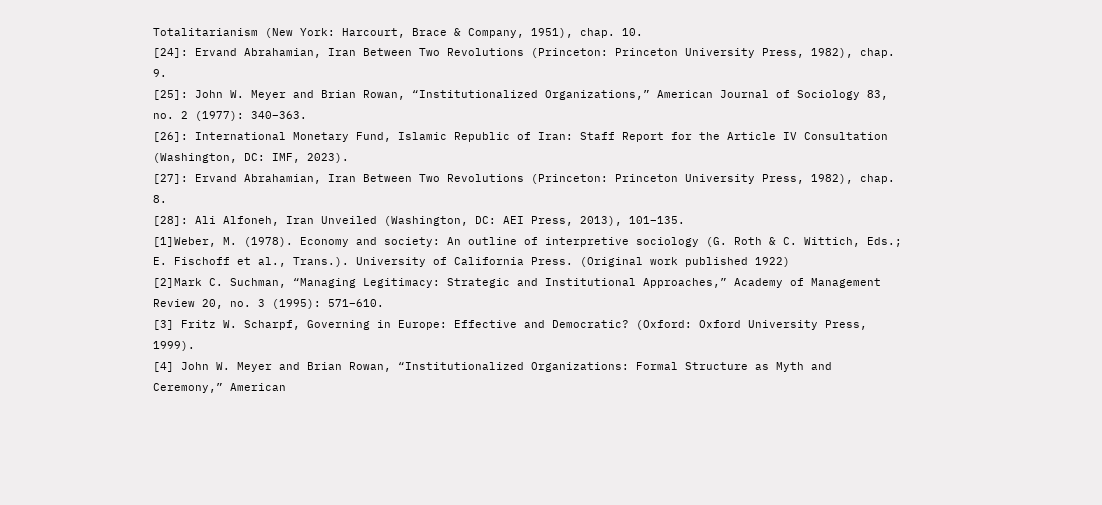Totalitarianism (New York: Harcourt, Brace & Company, 1951), chap. 10.
[24]: Ervand Abrahamian, Iran Between Two Revolutions (Princeton: Princeton University Press, 1982), chap. 9.
[25]: John W. Meyer and Brian Rowan, “Institutionalized Organizations,” American Journal of Sociology 83, no. 2 (1977): 340–363.
[26]: International Monetary Fund, Islamic Republic of Iran: Staff Report for the Article IV Consultation (Washington, DC: IMF, 2023).
[27]: Ervand Abrahamian, Iran Between Two Revolutions (Princeton: Princeton University Press, 1982), chap. 8.
[28]: Ali Alfoneh, Iran Unveiled (Washington, DC: AEI Press, 2013), 101–135.
[1]Weber, M. (1978). Economy and society: An outline of interpretive sociology (G. Roth & C. Wittich, Eds.; E. Fischoff et al., Trans.). University of California Press. (Original work published 1922)
[2]Mark C. Suchman, “Managing Legitimacy: Strategic and Institutional Approaches,” Academy of Management Review 20, no. 3 (1995): 571–610.
[3] Fritz W. Scharpf, Governing in Europe: Effective and Democratic? (Oxford: Oxford University Press, 1999).
[4] John W. Meyer and Brian Rowan, “Institutionalized Organizations: Formal Structure as Myth and Ceremony,” American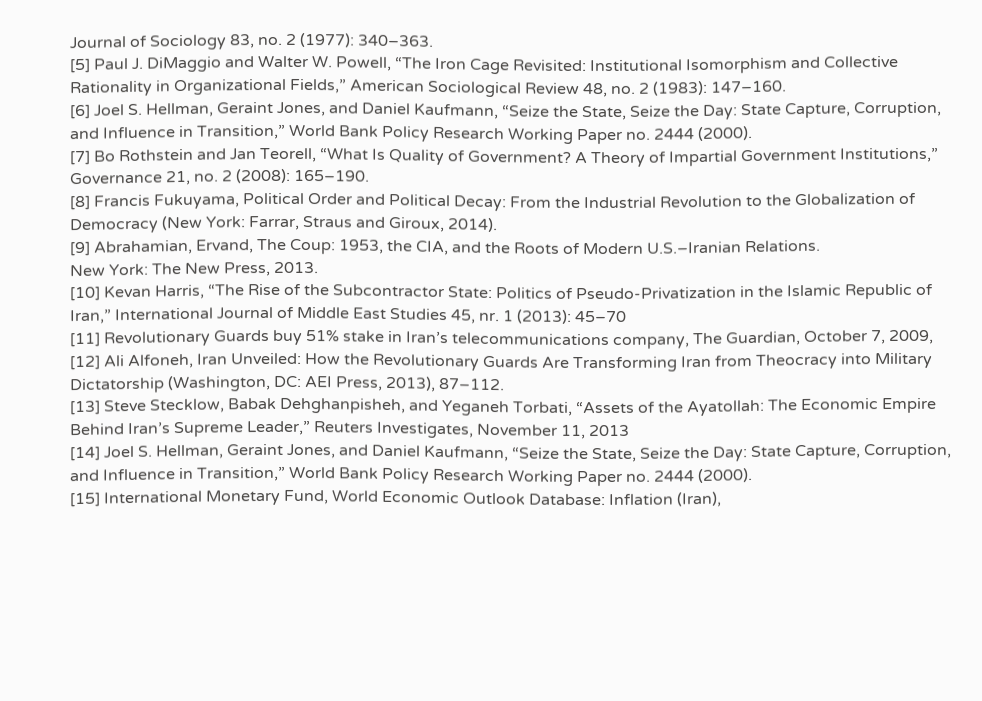Journal of Sociology 83, no. 2 (1977): 340–363.
[5] Paul J. DiMaggio and Walter W. Powell, “The Iron Cage Revisited: Institutional Isomorphism and Collective Rationality in Organizational Fields,” American Sociological Review 48, no. 2 (1983): 147–160.
[6] Joel S. Hellman, Geraint Jones, and Daniel Kaufmann, “Seize the State, Seize the Day: State Capture, Corruption, and Influence in Transition,” World Bank Policy Research Working Paper no. 2444 (2000).
[7] Bo Rothstein and Jan Teorell, “What Is Quality of Government? A Theory of Impartial Government Institutions,” Governance 21, no. 2 (2008): 165–190.
[8] Francis Fukuyama, Political Order and Political Decay: From the Industrial Revolution to the Globalization of Democracy (New York: Farrar, Straus and Giroux, 2014).
[9] Abrahamian, Ervand, The Coup: 1953, the CIA, and the Roots of Modern U.S.–Iranian Relations.
New York: The New Press, 2013.
[10] Kevan Harris, “The Rise of the Subcontractor State: Politics of Pseudo-Privatization in the Islamic Republic of Iran,” International Journal of Middle East Studies 45, nr. 1 (2013): 45–70
[11] Revolutionary Guards buy 51% stake in Iran’s telecommunications company, The Guardian, October 7, 2009,
[12] Ali Alfoneh, Iran Unveiled: How the Revolutionary Guards Are Transforming Iran from Theocracy into Military Dictatorship (Washington, DC: AEI Press, 2013), 87–112.
[13] Steve Stecklow, Babak Dehghanpisheh, and Yeganeh Torbati, “Assets of the Ayatollah: The Economic Empire Behind Iran’s Supreme Leader,” Reuters Investigates, November 11, 2013
[14] Joel S. Hellman, Geraint Jones, and Daniel Kaufmann, “Seize the State, Seize the Day: State Capture, Corruption, and Influence in Transition,” World Bank Policy Research Working Paper no. 2444 (2000).
[15] International Monetary Fund, World Economic Outlook Database: Inflation (Iran),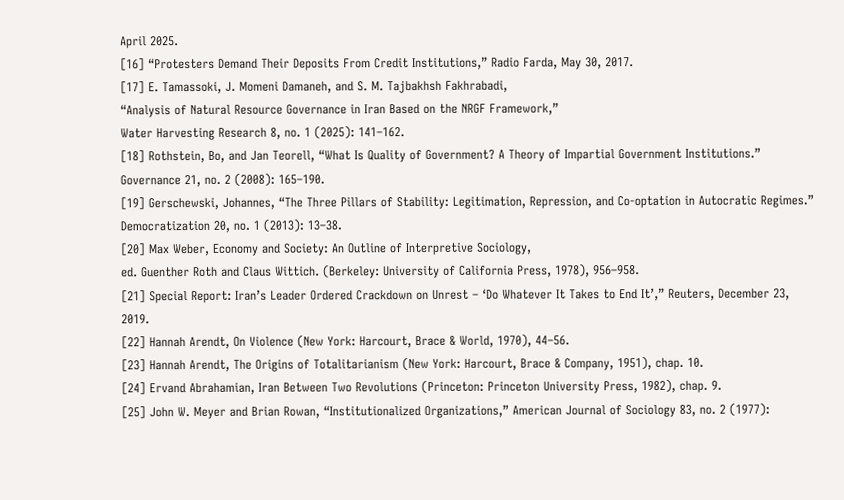April 2025.
[16] “Protesters Demand Their Deposits From Credit Institutions,” Radio Farda, May 30, 2017.
[17] E. Tamassoki, J. Momeni Damaneh, and S. M. Tajbakhsh Fakhrabadi,
“Analysis of Natural Resource Governance in Iran Based on the NRGF Framework,”
Water Harvesting Research 8, no. 1 (2025): 141–162.
[18] Rothstein, Bo, and Jan Teorell, “What Is Quality of Government? A Theory of Impartial Government Institutions.” Governance 21, no. 2 (2008): 165–190.
[19] Gerschewski, Johannes, “The Three Pillars of Stability: Legitimation, Repression, and Co-optation in Autocratic Regimes.” Democratization 20, no. 1 (2013): 13–38.
[20] Max Weber, Economy and Society: An Outline of Interpretive Sociology,
ed. Guenther Roth and Claus Wittich. (Berkeley: University of California Press, 1978), 956–958.
[21] Special Report: Iran’s Leader Ordered Crackdown on Unrest – ‘Do Whatever It Takes to End It’,” Reuters, December 23, 2019.
[22] Hannah Arendt, On Violence (New York: Harcourt, Brace & World, 1970), 44–56.
[23] Hannah Arendt, The Origins of Totalitarianism (New York: Harcourt, Brace & Company, 1951), chap. 10.
[24] Ervand Abrahamian, Iran Between Two Revolutions (Princeton: Princeton University Press, 1982), chap. 9.
[25] John W. Meyer and Brian Rowan, “Institutionalized Organizations,” American Journal of Sociology 83, no. 2 (1977):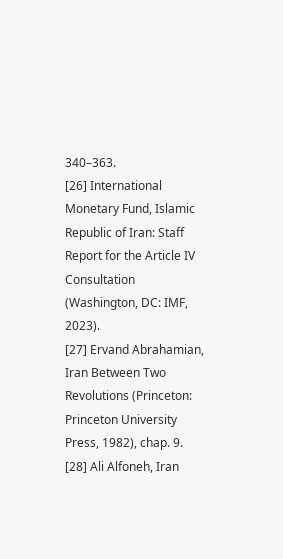340–363.
[26] International Monetary Fund, Islamic Republic of Iran: Staff Report for the Article IV Consultation (Washington, DC: IMF, 2023).
[27] Ervand Abrahamian, Iran Between Two Revolutions (Princeton: Princeton University Press, 1982), chap. 9.
[28] Ali Alfoneh, Iran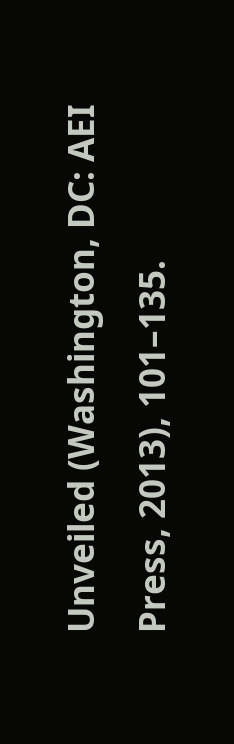Unveiled (Washington, DC: AEI Press, 2013), 101–135.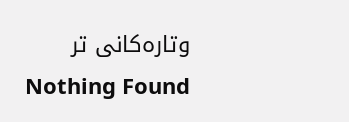وتارەکانی تر
Nothing Found